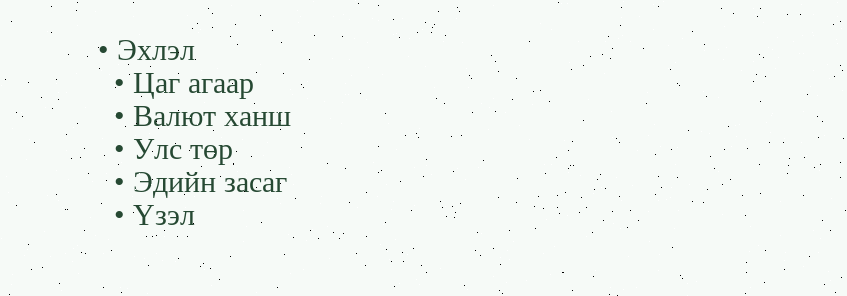• Эхлэл
  • Цаг агаар
  • Валют ханш
  • Улс төр
  • Эдийн засаг
  • Үзэл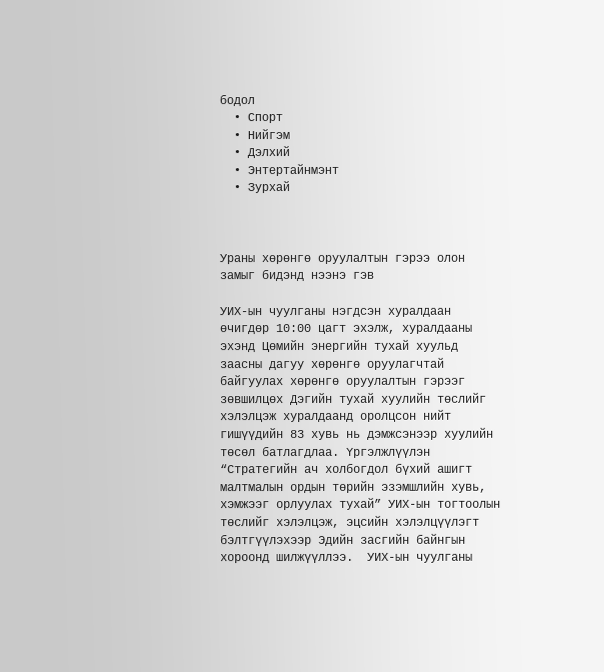бодол
  • Спорт
  • Нийгэм
  • Дэлхий
  • Энтертайнмэнт
  • Зурхай



Ураны хөрөнгө оруулалтын гэрээ олон замыг бидэнд нээнэ гэв

УИХ-ын чуулганы нэгдсэн хуралдаан өчигдөр 10:00 цагт эхэлж, хуралдааны эхэнд Цөмийн энергийн тухай хуульд заасны дагуу хөрөнгө оруулагчтай байгуулах хөрөнгө оруулалтын гэрээг зөвшилцөх Дэгийн тухай хуулийн төслийг хэлэлцэж хуралдаанд оролцсон нийт гишүүдийн 83 хувь нь дэмжсэнээр хуулийн төсөл батлагдлаа. Үргэлжлүүлэн “Стратегийн ач холбогдол бүхий ашигт малтмалын ордын төрийн эзэмшлийн хувь, хэмжээг орлуулах тухай” УИХ-ын тогтоолын төслийг хэлэлцэж, эцсийн хэлэлцүүлэгт бэлтгүүлэхээр Эдийн засгийн байнгын хороонд шилжүүллээ.  УИХ-ын чуулганы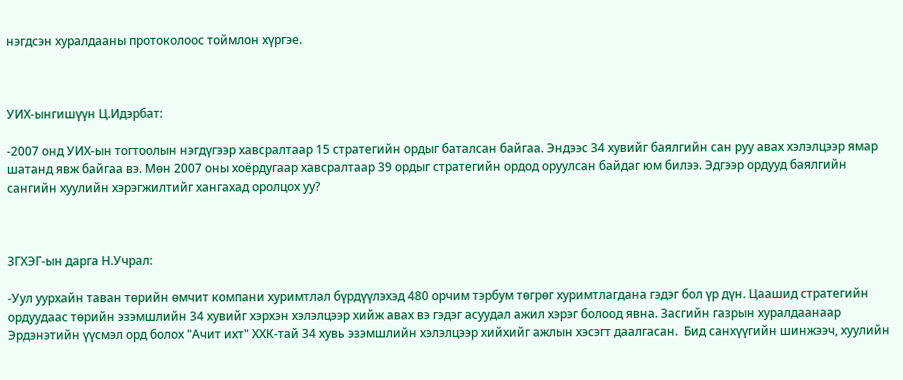нэгдсэн хуралдааны протоколоос тоймлон хүргэе.



УИХ-ынгишүүн Ц.Идэрбат:

-2007 онд УИХ-ын тогтоолын нэгдүгээр хавсралтаар 15 стратегийн ордыг баталсан байгаа. Эндээс 34 хувийг баялгийн сан руу авах хэлэлцээр ямар шатанд явж байгаа вэ. Мөн 2007 оны хоёрдугаар хавсралтаар 39 ордыг стратегийн ордод оруулсан байдаг юм билээ. Эдгээр ордууд баялгийн сангийн хуулийн хэрэгжилтийг хангахад оролцох уу?



ЗГХЭГ-ын дарга Н.Учрал:

-Уул уурхайн таван төрийн өмчит компани хуримтлал бүрдүүлэхэд 480 орчим тэрбум төгрөг хуримтлагдана гэдэг бол үр дүн. Цаашид стратегийн ордуудаас төрийн эзэмшлийн 34 хувийг хэрхэн хэлэлцээр хийж авах вэ гэдэг асуудал ажил хэрэг болоод явна. Засгийн газрын хуралдаанаар Эрдэнэтийн үүсмэл орд болох "Ачит ихт" ХХК-тай 34 хувь эзэмшлийн хэлэлцээр хийхийг ажлын хэсэгт даалгасан.  Бид санхүүгийн шинжээч, хуулийн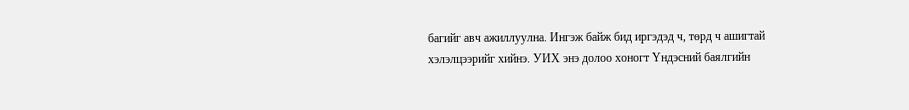багийг авч ажиллуулна. Ингэж байж бид иргэдэд ч, төрд ч ашигтай хэлэлцээрийг хийнэ. УИХ энэ долоо хоногт Үндэсний баялгийн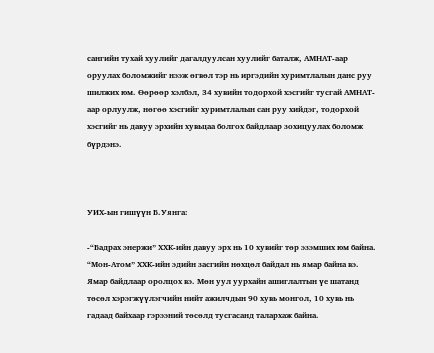сангийн тухай хуулийг дагалдуулсан хуулийг баталж, АМНАТ-аар оруулах боломжийг нээж өгвөл тэр нь иргэдийн хуримтлалын данс руу шилжих юм. Өөрөөр хэлбэл, 34 хувийн тодорхой хэсгийг тусгай АМНАТ-аар орлуулж, нөгөө хэсгийг хуримтлалын сан руу хийдэг, тодорхой хэсгийг нь давуу эрхийн хувьцаа болгох байдлаар зохицуулах боломж бүрдэнэ.



УИХ-ын гишүүн Б.Уянга:

-“Бадрах энержи” ХХК-ийн давуу эрх нь 10 хувийг төр эзэмших юм байна.  “Мон-Атом” ХХК-ийн эдийн засгийн нөхцөл байдал нь ямар байна вэ. Ямар байдлаар оролцох вэ. Мөн уул уурхайн ашиглалтын үе шатанд төсөл хэрэгжүүлэгчийн нийт ажилчдын 90 хувь монгол, 10 хувь нь гадаад байхаар гэрээний төсөлд тусгасанд талархаж байна.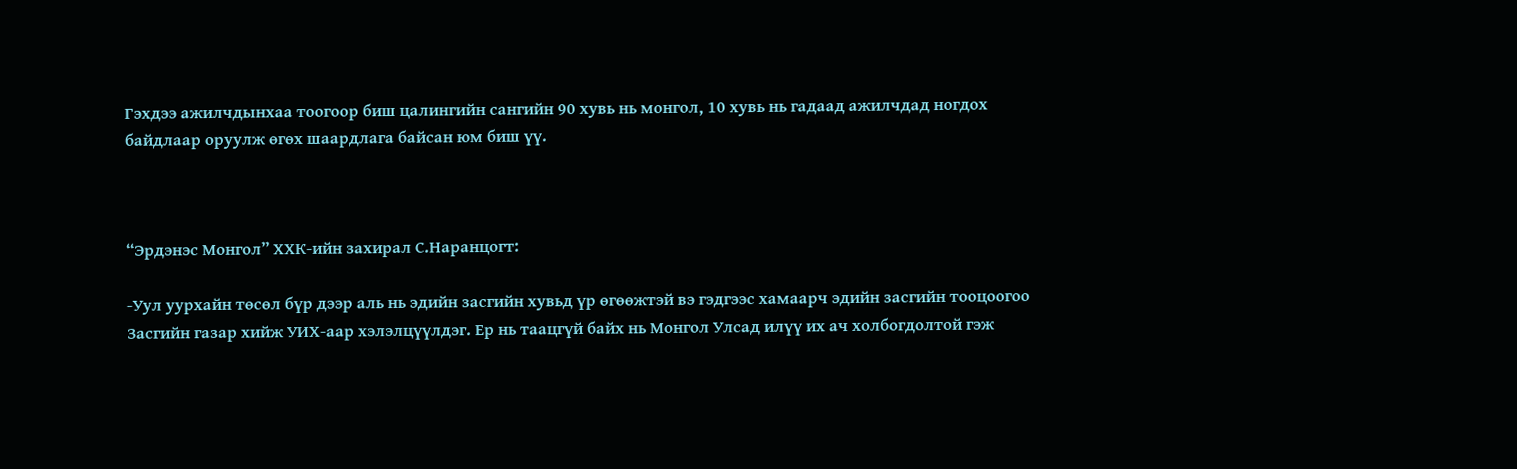Гэхдээ ажилчдынхаа тоогоор биш цалингийн сангийн 90 хувь нь монгол, 10 хувь нь гадаад ажилчдад ногдох байдлаар оруулж өгөх шаардлага байсан юм биш үү.



“Эрдэнэс Монгол” ХХК-ийн захирал С.Наранцогт:

-Уул уурхайн төсөл бүр дээр аль нь эдийн засгийн хувьд үр өгөөжтэй вэ гэдгээс хамаарч эдийн засгийн тооцоогоо Засгийн газар хийж УИХ-аар хэлэлцүүлдэг. Ер нь таацгүй байх нь Монгол Улсад илүү их ач холбогдолтой гэж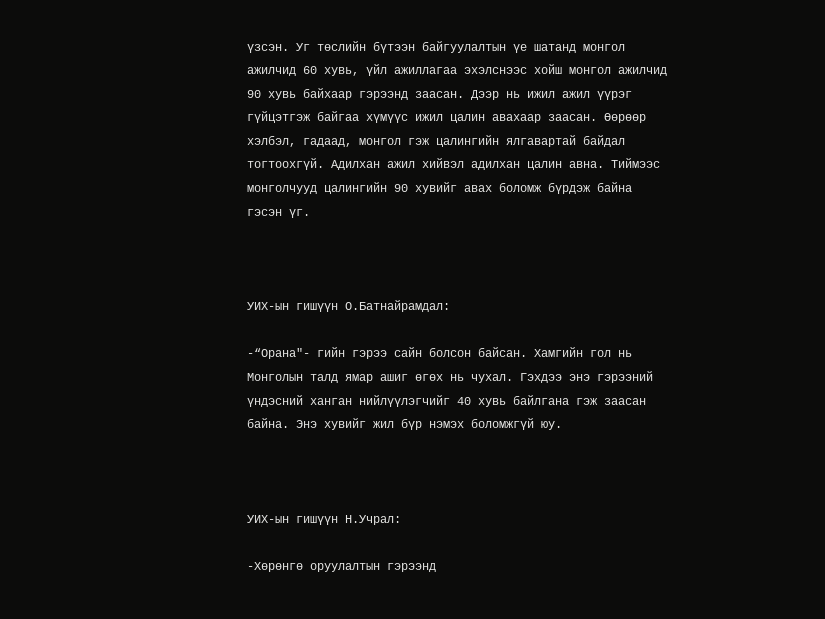үзсэн. Уг төслийн бүтээн байгуулалтын үе шатанд монгол ажилчид 60 хувь, үйл ажиллагаа эхэлснээс хойш монгол ажилчид 90 хувь байхаар гэрээнд заасан. Дээр нь ижил ажил үүрэг гүйцэтгэж байгаа хүмүүс ижил цалин авахаар заасан. Өөрөөр хэлбэл, гадаад, монгол гэж цалингийн ялгавартай байдал тогтоохгүй. Адилхан ажил хийвэл адилхан цалин авна. Тиймээс монголчууд цалингийн 90 хувийг авах боломж бүрдэж байна гэсэн үг.



УИХ-ын гишүүн О.Батнайрамдал:

-“Орана"- гийн гэрээ сайн болсон байсан. Хамгийн гол нь Монголын талд ямар ашиг өгөх нь чухал. Гэхдээ энэ гэрээний үндэсний ханган нийлүүлэгчийг 40 хувь байлгана гэж заасан байна. Энэ хувийг жил бүр нэмэх боломжгүй юу.



УИХ-ын гишүүн Н.Учрал:

-Хөрөнгө оруулалтын гэрээнд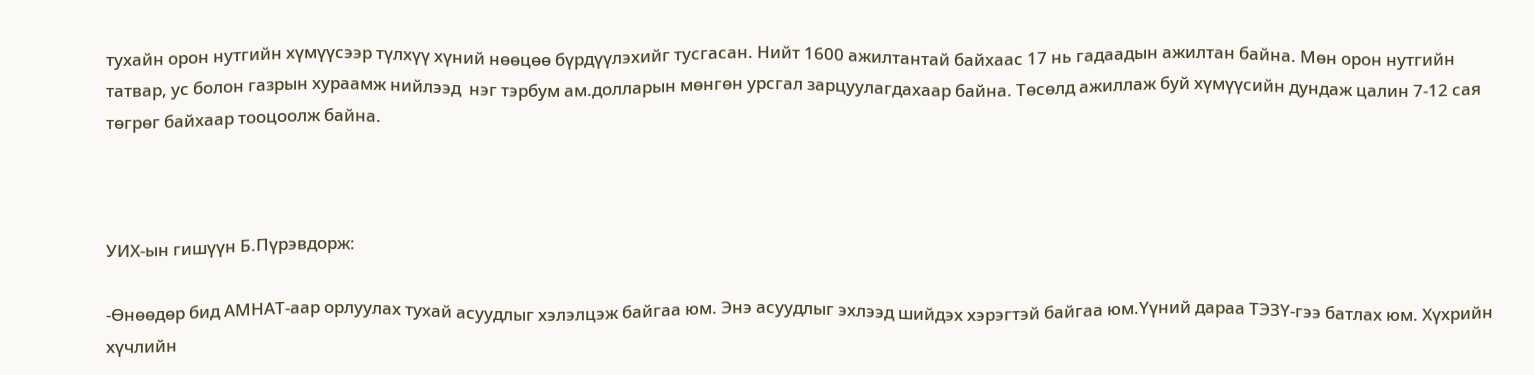тухайн орон нутгийн хүмүүсээр түлхүү хүний нөөцөө бүрдүүлэхийг тусгасан. Нийт 1600 ажилтантай байхаас 17 нь гадаадын ажилтан байна. Мөн орон нутгийн татвар, ус болон газрын хураамж нийлээд  нэг тэрбум ам.долларын мөнгөн урсгал зарцуулагдахаар байна. Төсөлд ажиллаж буй хүмүүсийн дундаж цалин 7-12 сая төгрөг байхаар тооцоолж байна.



УИХ-ын гишүүн Б.Пүрэвдорж:

-Өнөөдөр бид АМНАТ-аар орлуулах тухай асуудлыг хэлэлцэж байгаа юм. Энэ асуудлыг эхлээд шийдэх хэрэгтэй байгаа юм.Үүний дараа ТЭЗҮ-гээ батлах юм. Хүхрийн хүчлийн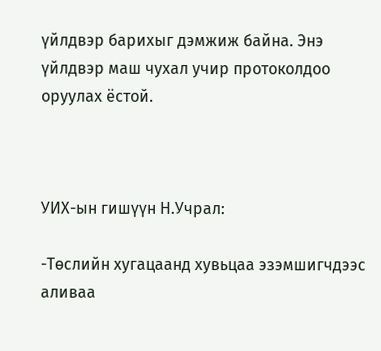үйлдвэр барихыг дэмжиж байна. Энэ үйлдвэр маш чухал учир протоколдоо оруулах ёстой.



УИХ-ын гишүүн Н.Учрал:

-Төслийн хугацаанд хувьцаа эзэмшигчдээс аливаа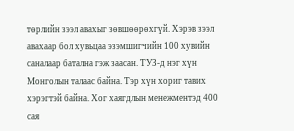төрлийн зээл авахыг зөвшөөрөхгүй. Хэрэв зээл авахаар бол хувьцаа эзэмшигчийн 100 хувийн саналаар батална гэж заасан. ТУЗ-д нэг хүн Монголын талаас байна. Тэр хүн хориг тавих хэрэгтэй байна. Хог хаягдлын менежментэд 400 сая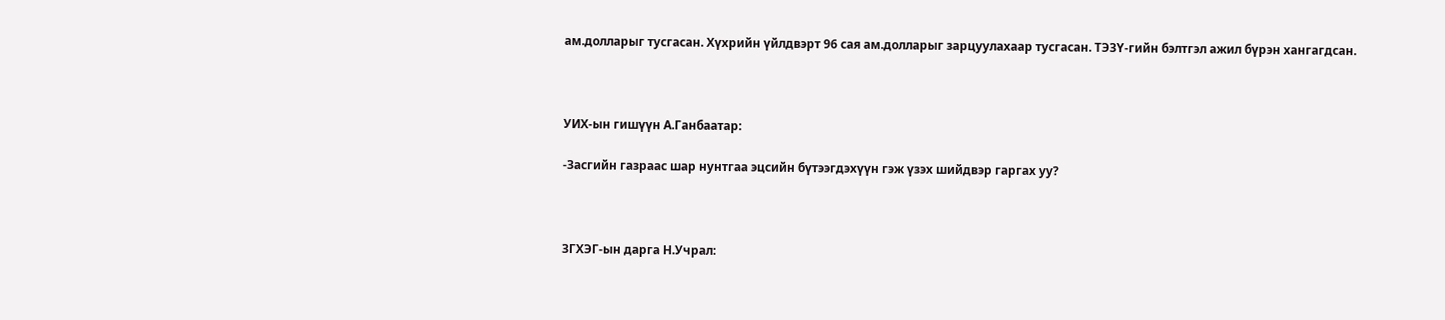ам.долларыг тусгасан. Хүхрийн үйлдвэрт 96 сая ам.долларыг зарцуулахаар тусгасан. ТЭЗҮ-гийн бэлтгэл ажил бүрэн хангагдсан.



УИХ-ын гишүүн А.Ганбаатар:

-Засгийн газраас шар нунтгаа эцсийн бүтээгдэхүүн гэж үзэх шийдвэр гаргах уу?



ЗГХЭГ-ын дарга Н.Учрал: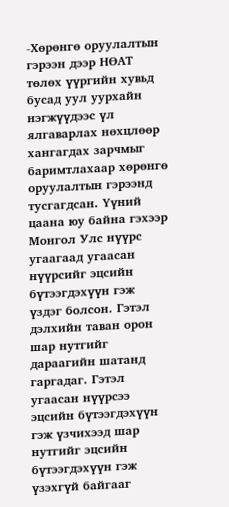-Хөрөнгө оруулалтын гэрээн дээр НӨАТ төлөх үүргийн хувьд бусад уул уурхайн нэгжүүдээс үл ялгаварлах нөхцлөөр хангагдах зарчмыг баримтлахаар хөрөнгө оруулалтын гэрээнд тусгагдсан. Үүний цаана юу байна гэхээр Монгол Улс нүүрс угаагаад угаасан нүүрсийг эцсийн бүтээгдэхүүн гэж үздэг болсон. Гэтэл дэлхийн таван орон шар нутгийг дараагийн шатанд гаргадаг. Гэтэл угаасан нүүрсээ эцсийн бүтээгдэхүүн гэж үзчихээд шар нутгийг эцсийн бүтээгдэхүүн гэж үзэхгүй байгааг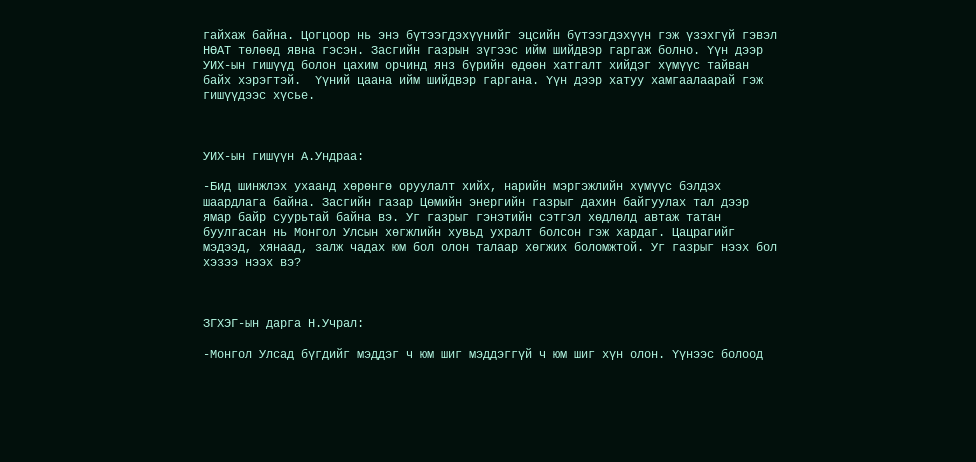гайхаж байна. Цогцоор нь энэ бүтээгдэхүүнийг эцсийн бүтээгдэхүүн гэж үзэхгүй гэвэл НӨАТ төлөөд явна гэсэн. Засгийн газрын зүгээс ийм шийдвэр гаргаж болно. Үүн дээр УИХ-ын гишүүд болон цахим орчинд янз бүрийн өдөөн хатгалт хийдэг хүмүүс тайван байх хэрэгтэй.  Үүний цаана ийм шийдвэр гаргана. Үүн дээр хатуу хамгаалаарай гэж гишүүдээс хүсье.



УИХ-ын гишүүн А.Ундраа:

-Бид шинжлэх ухаанд хөрөнгө оруулалт хийх, нарийн мэргэжлийн хүмүүс бэлдэх шаардлага байна. Засгийн газар Цөмийн энергийн газрыг дахин байгуулах тал дээр ямар байр суурьтай байна вэ. Уг газрыг гэнэтийн сэтгэл хөдлөлд автаж татан буулгасан нь Монгол Улсын хөгжлийн хувьд ухралт болсон гэж хардаг. Цацрагийг мэдээд, хянаад, залж чадах юм бол олон талаар хөгжих боломжтой. Уг газрыг нээх бол хэзээ нээх вэ?



ЗГХЭГ-ын дарга Н.Учрал:

-Монгол Улсад бүгдийг мэддэг ч юм шиг мэддэггүй ч юм шиг хүн олон. Үүнээс болоод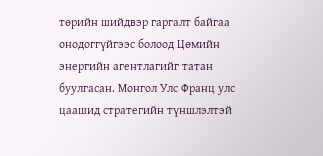төрийн шийдвэр гаргалт байгаа онодоггүйгээс болоод Цөмийн энергийн агентлагийг татан буулгасан. Монгол Улс Франц улс цаашид стратегийн түншлэлтэй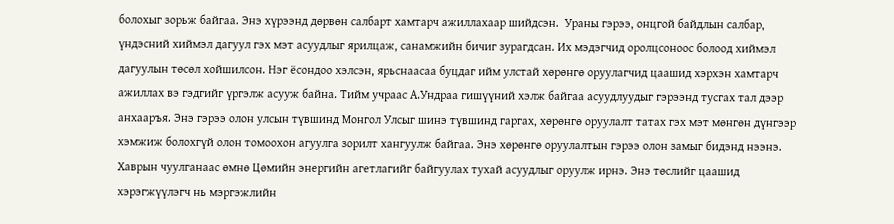болохыг зорьж байгаа. Энэ хүрээнд дөрвөн салбарт хамтарч ажиллахаар шийдсэн.  Ураны гэрээ, онцгой байдлын салбар, үндэсний хиймэл дагуул гэх мэт асуудлыг ярилцаж, санамжийн бичиг зурагдсан. Их мэдэгчид оролцсоноос болоод хиймэл дагуулын төсөл хойшилсон. Нэг ёсондоо хэлсэн, ярьснаасаа буцдаг ийм улстай хөрөнгө оруулагчид цаашид хэрхэн хамтарч ажиллах вэ гэдгийг үргэлж асууж байна. Тийм учраас А.Ундраа гишүүний хэлж байгаа асуудлуудыг гэрээнд тусгах тал дээр анхааръя. Энэ гэрээ олон улсын түвшинд Монгол Улсыг шинэ түвшинд гаргах, хөрөнгө оруулалт татах гэх мэт мөнгөн дүнгээр хэмжиж болохгүй олон томоохон агуулга зорилт хангуулж байгаа. Энэ хөрөнгө оруулалтын гэрээ олон замыг бидэнд нээнэ. Хаврын чуулганаас өмнө Цөмийн энергийн агетлагийг байгуулах тухай асуудлыг оруулж ирнэ. Энэ төслийг цаашид хэрэгжүүлэгч нь мэргэжлийн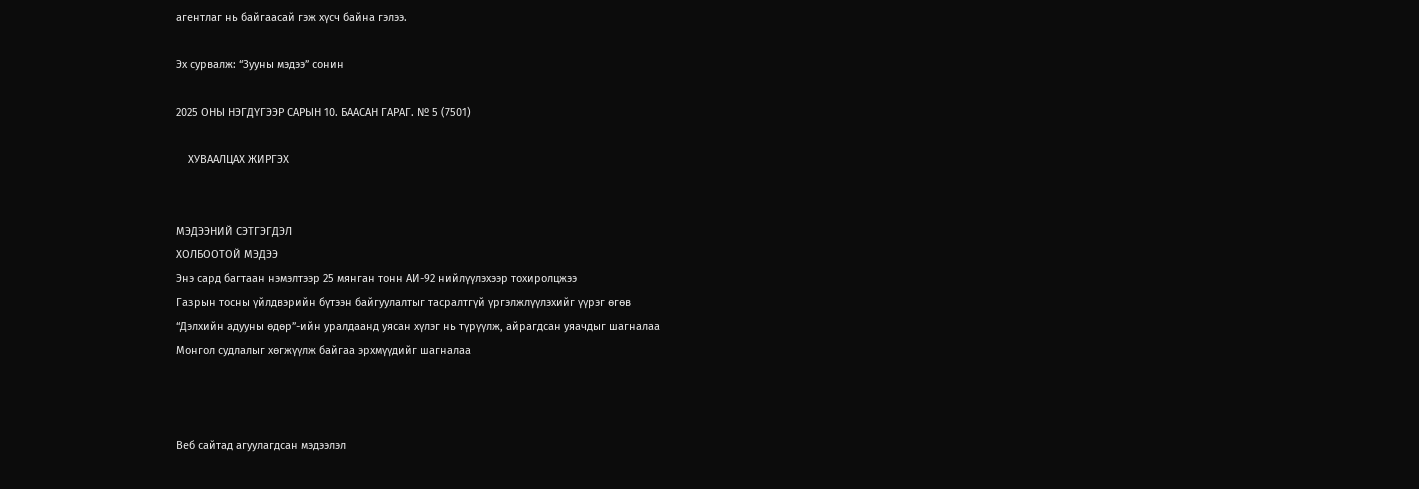агентлаг нь байгаасай гэж хүсч байна гэлээ.

Эх сурвалж: “Зууны мэдээ” сонин

2025 ОНЫ НЭГДҮГЭЭР САРЫН 10. БААСАН ГАРАГ. № 5 (7501)

    ХУВААЛЦАХ ЖИРГЭХ


МЭДЭЭНИЙ СЭТГЭГДЭЛ
ХОЛБООТОЙ МЭДЭЭ
Энэ сард багтаан нэмэлтээр 25 мянган тонн АИ-92 нийлүүлэхээр тохиролцжээ
Газрын тосны үйлдвэрийн бүтээн байгуулалтыг тасралтгүй үргэлжлүүлэхийг үүрэг өгөв
“Дэлхийн адууны өдөр”-ийн уралдаанд уясан хүлэг нь түрүүлж, айрагдсан уяачдыг шагналаа
Монгол судлалыг хөгжүүлж байгаа эрхмүүдийг шагналаа



Веб сайтад агуулагдсан мэдээлэл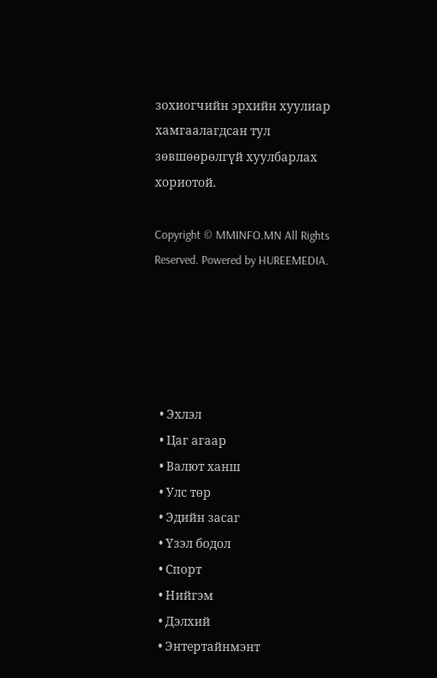зохиогчийн эрхийн хуулиар хамгаалагдсан тул зөвшөөрөлгүй хуулбарлах хориотой.

Copyright © MMINFO.MN All Rights Reserved. Powered by HUREEMEDIA.





  • Эхлэл
  • Цаг агаар
  • Валют ханш
  • Улс төр
  • Эдийн засаг
  • Үзэл бодол
  • Спорт
  • Нийгэм
  • Дэлхий
  • Энтертайнмэнт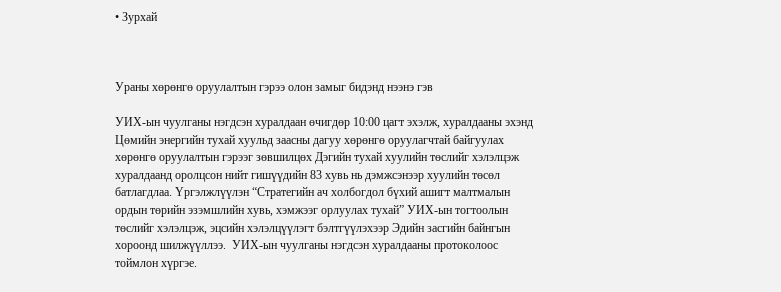• Зурхай



Ураны хөрөнгө оруулалтын гэрээ олон замыг бидэнд нээнэ гэв

УИХ-ын чуулганы нэгдсэн хуралдаан өчигдөр 10:00 цагт эхэлж, хуралдааны эхэнд Цөмийн энергийн тухай хуульд заасны дагуу хөрөнгө оруулагчтай байгуулах хөрөнгө оруулалтын гэрээг зөвшилцөх Дэгийн тухай хуулийн төслийг хэлэлцэж хуралдаанд оролцсон нийт гишүүдийн 83 хувь нь дэмжсэнээр хуулийн төсөл батлагдлаа. Үргэлжлүүлэн “Стратегийн ач холбогдол бүхий ашигт малтмалын ордын төрийн эзэмшлийн хувь, хэмжээг орлуулах тухай” УИХ-ын тогтоолын төслийг хэлэлцэж, эцсийн хэлэлцүүлэгт бэлтгүүлэхээр Эдийн засгийн байнгын хороонд шилжүүллээ.  УИХ-ын чуулганы нэгдсэн хуралдааны протоколоос тоймлон хүргэе.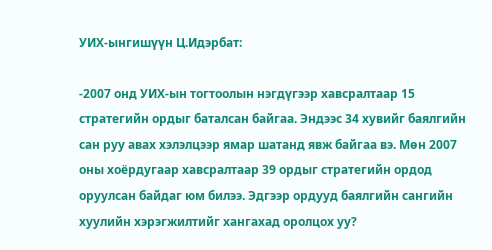УИХ-ынгишүүн Ц.Идэрбат:

-2007 онд УИХ-ын тогтоолын нэгдүгээр хавсралтаар 15 стратегийн ордыг баталсан байгаа. Эндээс 34 хувийг баялгийн сан руу авах хэлэлцээр ямар шатанд явж байгаа вэ. Мөн 2007 оны хоёрдугаар хавсралтаар 39 ордыг стратегийн ордод оруулсан байдаг юм билээ. Эдгээр ордууд баялгийн сангийн хуулийн хэрэгжилтийг хангахад оролцох уу?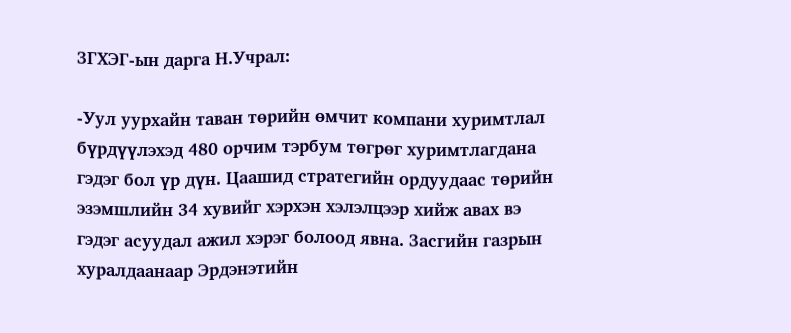ЗГХЭГ-ын дарга Н.Учрал:

-Уул уурхайн таван төрийн өмчит компани хуримтлал бүрдүүлэхэд 480 орчим тэрбум төгрөг хуримтлагдана гэдэг бол үр дүн. Цаашид стратегийн ордуудаас төрийн эзэмшлийн 34 хувийг хэрхэн хэлэлцээр хийж авах вэ гэдэг асуудал ажил хэрэг болоод явна. Засгийн газрын хуралдаанаар Эрдэнэтийн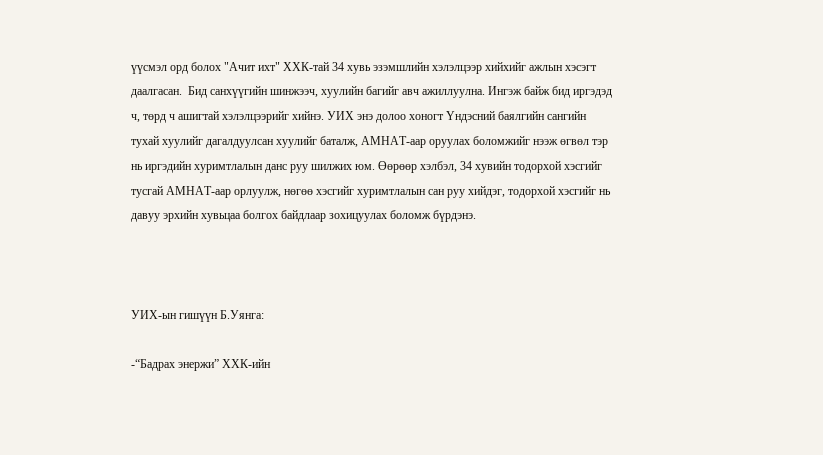үүсмэл орд болох "Ачит ихт" ХХК-тай 34 хувь эзэмшлийн хэлэлцээр хийхийг ажлын хэсэгт даалгасан.  Бид санхүүгийн шинжээч, хуулийн багийг авч ажиллуулна. Ингэж байж бид иргэдэд ч, төрд ч ашигтай хэлэлцээрийг хийнэ. УИХ энэ долоо хоногт Үндэсний баялгийн сангийн тухай хуулийг дагалдуулсан хуулийг баталж, АМНАТ-аар оруулах боломжийг нээж өгвөл тэр нь иргэдийн хуримтлалын данс руу шилжих юм. Өөрөөр хэлбэл, 34 хувийн тодорхой хэсгийг тусгай АМНАТ-аар орлуулж, нөгөө хэсгийг хуримтлалын сан руу хийдэг, тодорхой хэсгийг нь давуу эрхийн хувьцаа болгох байдлаар зохицуулах боломж бүрдэнэ.



УИХ-ын гишүүн Б.Уянга:

-“Бадрах энержи” ХХК-ийн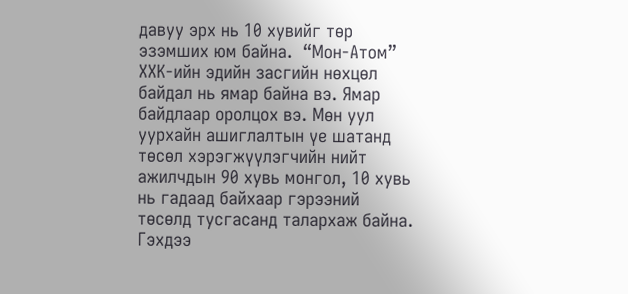давуу эрх нь 10 хувийг төр эзэмших юм байна.  “Мон-Атом” ХХК-ийн эдийн засгийн нөхцөл байдал нь ямар байна вэ. Ямар байдлаар оролцох вэ. Мөн уул уурхайн ашиглалтын үе шатанд төсөл хэрэгжүүлэгчийн нийт ажилчдын 90 хувь монгол, 10 хувь нь гадаад байхаар гэрээний төсөлд тусгасанд талархаж байна. Гэхдээ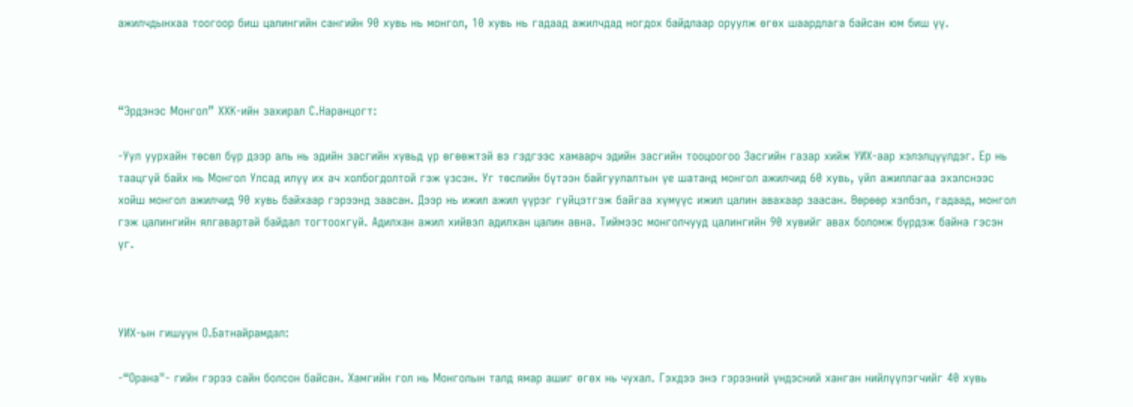ажилчдынхаа тоогоор биш цалингийн сангийн 90 хувь нь монгол, 10 хувь нь гадаад ажилчдад ногдох байдлаар оруулж өгөх шаардлага байсан юм биш үү.



“Эрдэнэс Монгол” ХХК-ийн захирал С.Наранцогт:

-Уул уурхайн төсөл бүр дээр аль нь эдийн засгийн хувьд үр өгөөжтэй вэ гэдгээс хамаарч эдийн засгийн тооцоогоо Засгийн газар хийж УИХ-аар хэлэлцүүлдэг. Ер нь таацгүй байх нь Монгол Улсад илүү их ач холбогдолтой гэж үзсэн. Уг төслийн бүтээн байгуулалтын үе шатанд монгол ажилчид 60 хувь, үйл ажиллагаа эхэлснээс хойш монгол ажилчид 90 хувь байхаар гэрээнд заасан. Дээр нь ижил ажил үүрэг гүйцэтгэж байгаа хүмүүс ижил цалин авахаар заасан. Өөрөөр хэлбэл, гадаад, монгол гэж цалингийн ялгавартай байдал тогтоохгүй. Адилхан ажил хийвэл адилхан цалин авна. Тиймээс монголчууд цалингийн 90 хувийг авах боломж бүрдэж байна гэсэн үг.



УИХ-ын гишүүн О.Батнайрамдал:

-“Орана"- гийн гэрээ сайн болсон байсан. Хамгийн гол нь Монголын талд ямар ашиг өгөх нь чухал. Гэхдээ энэ гэрээний үндэсний ханган нийлүүлэгчийг 40 хувь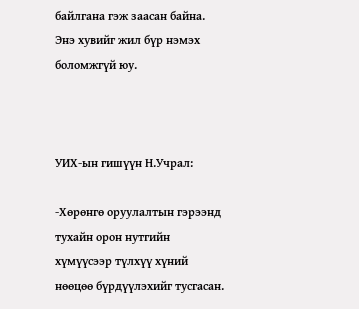байлгана гэж заасан байна. Энэ хувийг жил бүр нэмэх боломжгүй юу.



УИХ-ын гишүүн Н.Учрал:

-Хөрөнгө оруулалтын гэрээнд тухайн орон нутгийн хүмүүсээр түлхүү хүний нөөцөө бүрдүүлэхийг тусгасан.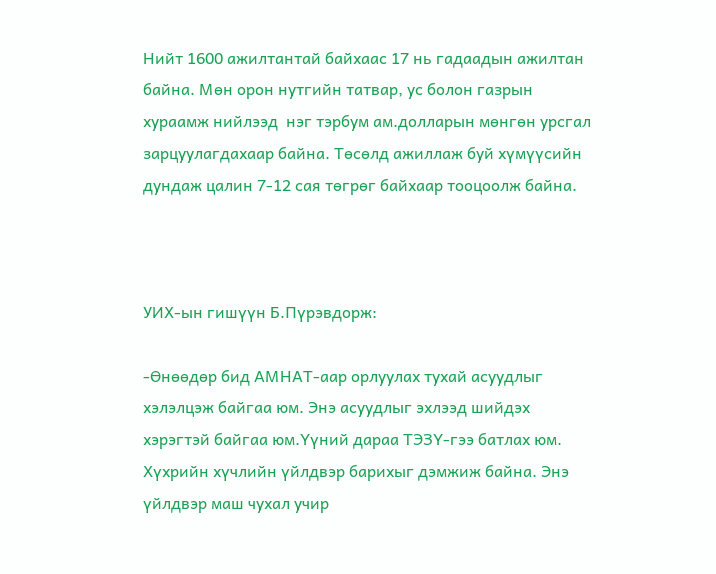Нийт 1600 ажилтантай байхаас 17 нь гадаадын ажилтан байна. Мөн орон нутгийн татвар, ус болон газрын хураамж нийлээд  нэг тэрбум ам.долларын мөнгөн урсгал зарцуулагдахаар байна. Төсөлд ажиллаж буй хүмүүсийн дундаж цалин 7-12 сая төгрөг байхаар тооцоолж байна.



УИХ-ын гишүүн Б.Пүрэвдорж:

-Өнөөдөр бид АМНАТ-аар орлуулах тухай асуудлыг хэлэлцэж байгаа юм. Энэ асуудлыг эхлээд шийдэх хэрэгтэй байгаа юм.Үүний дараа ТЭЗҮ-гээ батлах юм. Хүхрийн хүчлийн үйлдвэр барихыг дэмжиж байна. Энэ үйлдвэр маш чухал учир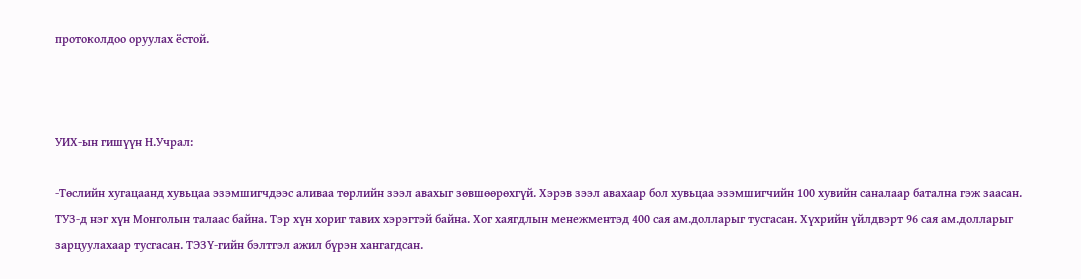протоколдоо оруулах ёстой.



УИХ-ын гишүүн Н.Учрал:

-Төслийн хугацаанд хувьцаа эзэмшигчдээс аливаа төрлийн зээл авахыг зөвшөөрөхгүй. Хэрэв зээл авахаар бол хувьцаа эзэмшигчийн 100 хувийн саналаар батална гэж заасан. ТУЗ-д нэг хүн Монголын талаас байна. Тэр хүн хориг тавих хэрэгтэй байна. Хог хаягдлын менежментэд 400 сая ам.долларыг тусгасан. Хүхрийн үйлдвэрт 96 сая ам.долларыг зарцуулахаар тусгасан. ТЭЗҮ-гийн бэлтгэл ажил бүрэн хангагдсан.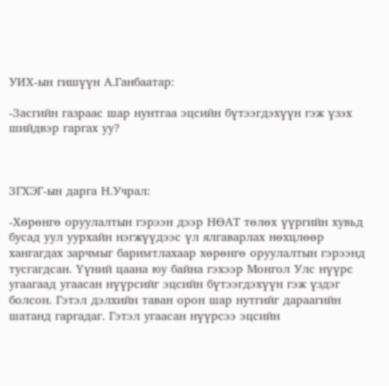УИХ-ын гишүүн А.Ганбаатар:

-Засгийн газраас шар нунтгаа эцсийн бүтээгдэхүүн гэж үзэх шийдвэр гаргах уу?



ЗГХЭГ-ын дарга Н.Учрал:

-Хөрөнгө оруулалтын гэрээн дээр НӨАТ төлөх үүргийн хувьд бусад уул уурхайн нэгжүүдээс үл ялгаварлах нөхцлөөр хангагдах зарчмыг баримтлахаар хөрөнгө оруулалтын гэрээнд тусгагдсан. Үүний цаана юу байна гэхээр Монгол Улс нүүрс угаагаад угаасан нүүрсийг эцсийн бүтээгдэхүүн гэж үздэг болсон. Гэтэл дэлхийн таван орон шар нутгийг дараагийн шатанд гаргадаг. Гэтэл угаасан нүүрсээ эцсийн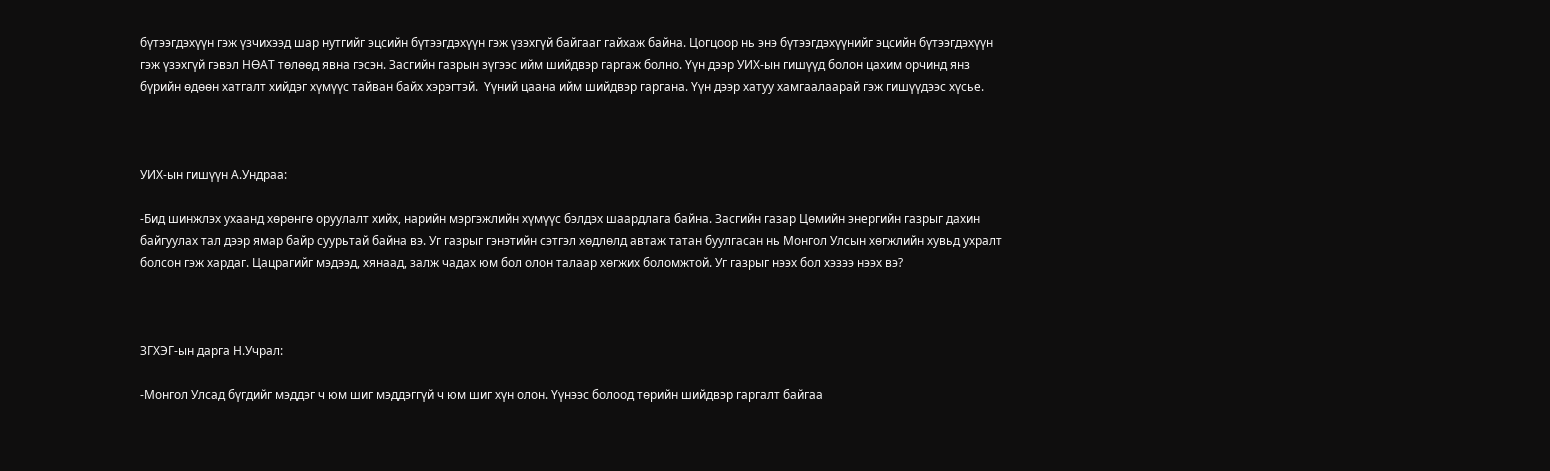бүтээгдэхүүн гэж үзчихээд шар нутгийг эцсийн бүтээгдэхүүн гэж үзэхгүй байгааг гайхаж байна. Цогцоор нь энэ бүтээгдэхүүнийг эцсийн бүтээгдэхүүн гэж үзэхгүй гэвэл НӨАТ төлөөд явна гэсэн. Засгийн газрын зүгээс ийм шийдвэр гаргаж болно. Үүн дээр УИХ-ын гишүүд болон цахим орчинд янз бүрийн өдөөн хатгалт хийдэг хүмүүс тайван байх хэрэгтэй.  Үүний цаана ийм шийдвэр гаргана. Үүн дээр хатуу хамгаалаарай гэж гишүүдээс хүсье.



УИХ-ын гишүүн А.Ундраа:

-Бид шинжлэх ухаанд хөрөнгө оруулалт хийх, нарийн мэргэжлийн хүмүүс бэлдэх шаардлага байна. Засгийн газар Цөмийн энергийн газрыг дахин байгуулах тал дээр ямар байр суурьтай байна вэ. Уг газрыг гэнэтийн сэтгэл хөдлөлд автаж татан буулгасан нь Монгол Улсын хөгжлийн хувьд ухралт болсон гэж хардаг. Цацрагийг мэдээд, хянаад, залж чадах юм бол олон талаар хөгжих боломжтой. Уг газрыг нээх бол хэзээ нээх вэ?



ЗГХЭГ-ын дарга Н.Учрал:

-Монгол Улсад бүгдийг мэддэг ч юм шиг мэддэггүй ч юм шиг хүн олон. Үүнээс болоод төрийн шийдвэр гаргалт байгаа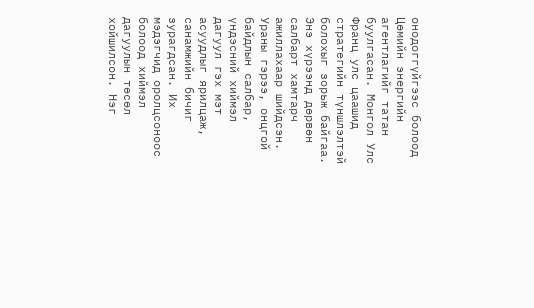онодоггүйгээс болоод Цөмийн энергийн агентлагийг татан буулгасан. Монгол Улс Франц улс цаашид стратегийн түншлэлтэй болохыг зорьж байгаа. Энэ хүрээнд дөрвөн салбарт хамтарч ажиллахаар шийдсэн.  Ураны гэрээ, онцгой байдлын салбар, үндэсний хиймэл дагуул гэх мэт асуудлыг ярилцаж, санамжийн бичиг зурагдсан. Их мэдэгчид оролцсоноос болоод хиймэл дагуулын төсөл хойшилсон. Нэг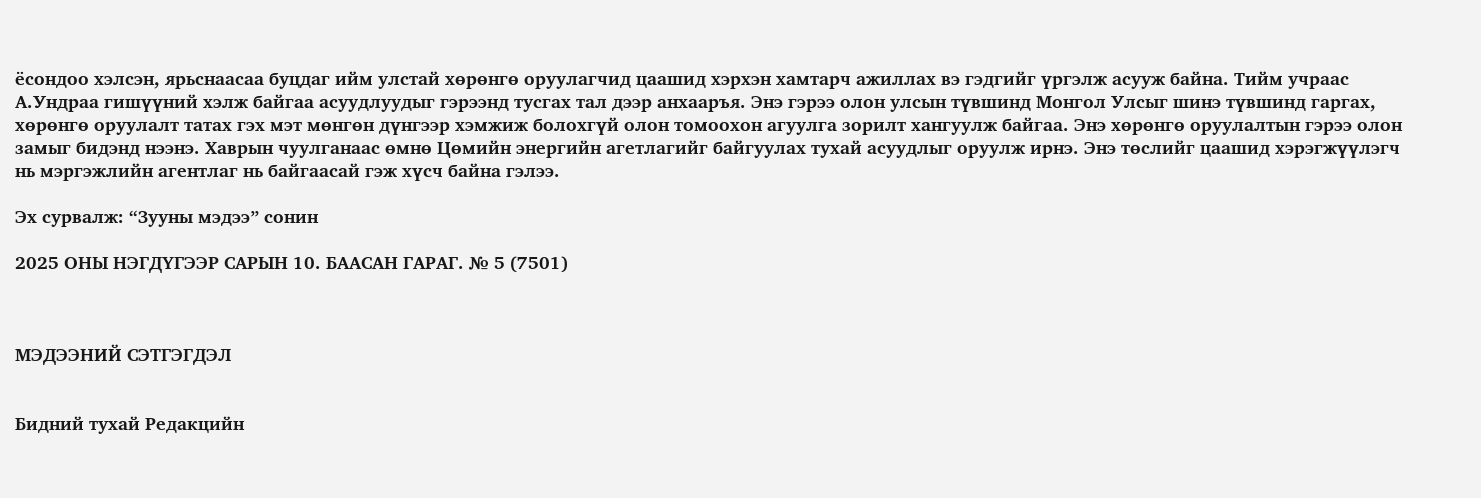ёсондоо хэлсэн, ярьснаасаа буцдаг ийм улстай хөрөнгө оруулагчид цаашид хэрхэн хамтарч ажиллах вэ гэдгийг үргэлж асууж байна. Тийм учраас А.Ундраа гишүүний хэлж байгаа асуудлуудыг гэрээнд тусгах тал дээр анхааръя. Энэ гэрээ олон улсын түвшинд Монгол Улсыг шинэ түвшинд гаргах, хөрөнгө оруулалт татах гэх мэт мөнгөн дүнгээр хэмжиж болохгүй олон томоохон агуулга зорилт хангуулж байгаа. Энэ хөрөнгө оруулалтын гэрээ олон замыг бидэнд нээнэ. Хаврын чуулганаас өмнө Цөмийн энергийн агетлагийг байгуулах тухай асуудлыг оруулж ирнэ. Энэ төслийг цаашид хэрэгжүүлэгч нь мэргэжлийн агентлаг нь байгаасай гэж хүсч байна гэлээ.

Эх сурвалж: “Зууны мэдээ” сонин

2025 ОНЫ НЭГДҮГЭЭР САРЫН 10. БААСАН ГАРАГ. № 5 (7501)



МЭДЭЭНИЙ СЭТГЭГДЭЛ


Бидний тухай Редакцийн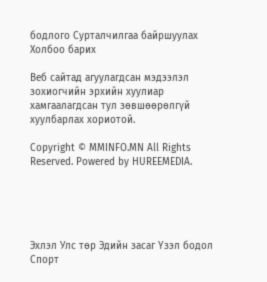бодлого Сурталчилгаа байршуулах Холбоо барих

Веб сайтад агуулагдсан мэдээлэл зохиогчийн эрхийн хуулиар хамгаалагдсан тул зөвшөөрөлгүй хуулбарлах хориотой.

Copyright © MMINFO.MN All Rights Reserved. Powered by HUREEMEDIA.





Эхлэл Улс төр Эдийн засаг Үзэл бодол Спорт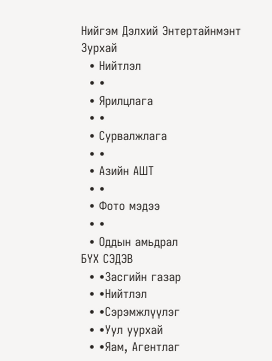Нийгэм Дэлхий Энтертайнмэнт Зурхай
  • Нийтлэл
  • •
  • Ярилцлага
  • •
  • Сурвалжлага
  • •
  • Азийн АШТ
  • •
  • Фото мэдээ
  • •
  • Оддын амьдрал
БҮХ СЭДЭВ
  • •Засгийн газар
  • •Нийтлэл
  • •Сэрэмжлүүлэг
  • •Уул уурхай
  • •Яам, Агентлаг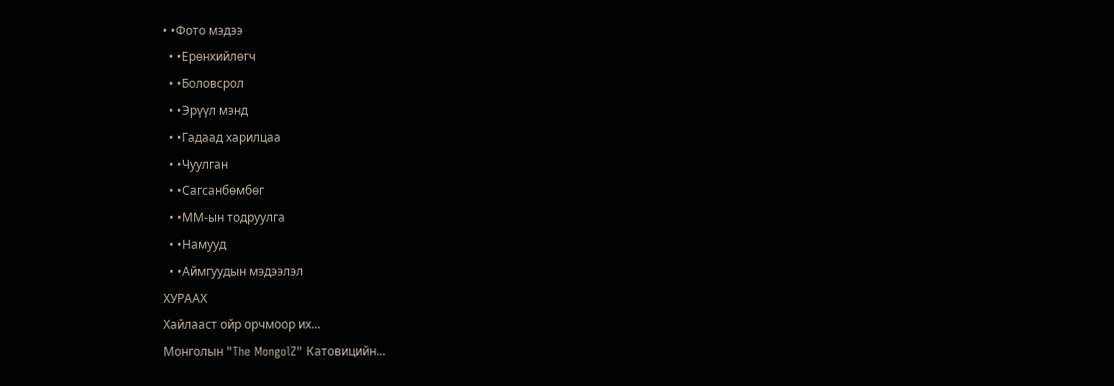• •Фото мэдээ
  • •Ерөнхийлөгч
  • •Боловсрол
  • •Эрүүл мэнд
  • •Гадаад харилцаа
  • •Чуулган
  • •Сагсанбөмбөг
  • •ММ-ын тодруулга
  • •Намууд
  • •Аймгуудын мэдээлэл
ХУРААХ
Хайлааст ойр орчмоор их...
Монголын "The MongolZ" Катовицийн...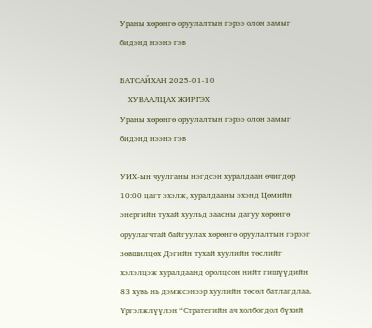Ураны хөрөнгө оруулалтын гэрээ олон замыг бидэнд нээнэ гэв

БАТСАЙХАН 2025-01-10
    ХУВААЛЦАХ ЖИРГЭХ
Ураны хөрөнгө оруулалтын гэрээ олон замыг бидэнд нээнэ гэв

УИХ-ын чуулганы нэгдсэн хуралдаан өчигдөр 10:00 цагт эхэлж, хуралдааны эхэнд Цөмийн энергийн тухай хуульд заасны дагуу хөрөнгө оруулагчтай байгуулах хөрөнгө оруулалтын гэрээг зөвшилцөх Дэгийн тухай хуулийн төслийг хэлэлцэж хуралдаанд оролцсон нийт гишүүдийн 83 хувь нь дэмжсэнээр хуулийн төсөл батлагдлаа. Үргэлжлүүлэн “Стратегийн ач холбогдол бүхий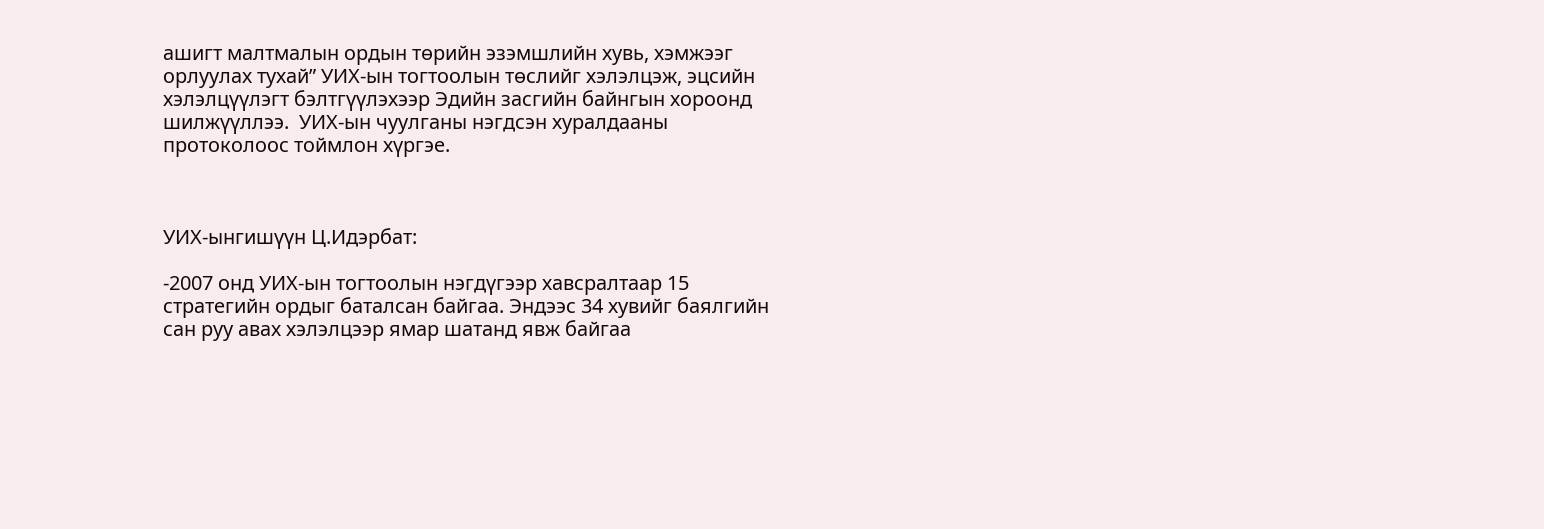ашигт малтмалын ордын төрийн эзэмшлийн хувь, хэмжээг орлуулах тухай” УИХ-ын тогтоолын төслийг хэлэлцэж, эцсийн хэлэлцүүлэгт бэлтгүүлэхээр Эдийн засгийн байнгын хороонд шилжүүллээ.  УИХ-ын чуулганы нэгдсэн хуралдааны протоколоос тоймлон хүргэе.



УИХ-ынгишүүн Ц.Идэрбат:

-2007 онд УИХ-ын тогтоолын нэгдүгээр хавсралтаар 15 стратегийн ордыг баталсан байгаа. Эндээс 34 хувийг баялгийн сан руу авах хэлэлцээр ямар шатанд явж байгаа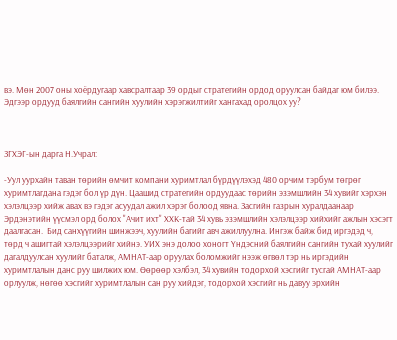вэ. Мөн 2007 оны хоёрдугаар хавсралтаар 39 ордыг стратегийн ордод оруулсан байдаг юм билээ. Эдгээр ордууд баялгийн сангийн хуулийн хэрэгжилтийг хангахад оролцох уу?



ЗГХЭГ-ын дарга Н.Учрал:

-Уул уурхайн таван төрийн өмчит компани хуримтлал бүрдүүлэхэд 480 орчим тэрбум төгрөг хуримтлагдана гэдэг бол үр дүн. Цаашид стратегийн ордуудаас төрийн эзэмшлийн 34 хувийг хэрхэн хэлэлцээр хийж авах вэ гэдэг асуудал ажил хэрэг болоод явна. Засгийн газрын хуралдаанаар Эрдэнэтийн үүсмэл орд болох "Ачит ихт" ХХК-тай 34 хувь эзэмшлийн хэлэлцээр хийхийг ажлын хэсэгт даалгасан.  Бид санхүүгийн шинжээч, хуулийн багийг авч ажиллуулна. Ингэж байж бид иргэдэд ч, төрд ч ашигтай хэлэлцээрийг хийнэ. УИХ энэ долоо хоногт Үндэсний баялгийн сангийн тухай хуулийг дагалдуулсан хуулийг баталж, АМНАТ-аар оруулах боломжийг нээж өгвөл тэр нь иргэдийн хуримтлалын данс руу шилжих юм. Өөрөөр хэлбэл, 34 хувийн тодорхой хэсгийг тусгай АМНАТ-аар орлуулж, нөгөө хэсгийг хуримтлалын сан руу хийдэг, тодорхой хэсгийг нь давуу эрхийн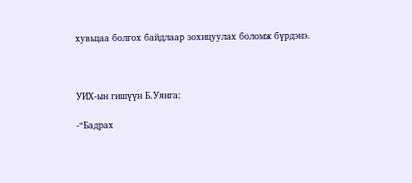хувьцаа болгох байдлаар зохицуулах боломж бүрдэнэ.



УИХ-ын гишүүн Б.Уянга:

-“Бадрах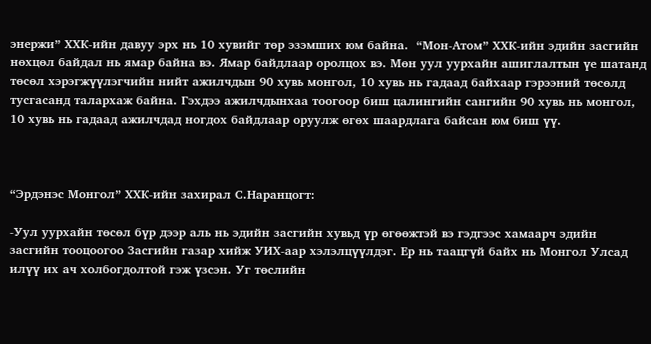энержи” ХХК-ийн давуу эрх нь 10 хувийг төр эзэмших юм байна.  “Мон-Атом” ХХК-ийн эдийн засгийн нөхцөл байдал нь ямар байна вэ. Ямар байдлаар оролцох вэ. Мөн уул уурхайн ашиглалтын үе шатанд төсөл хэрэгжүүлэгчийн нийт ажилчдын 90 хувь монгол, 10 хувь нь гадаад байхаар гэрээний төсөлд тусгасанд талархаж байна. Гэхдээ ажилчдынхаа тоогоор биш цалингийн сангийн 90 хувь нь монгол, 10 хувь нь гадаад ажилчдад ногдох байдлаар оруулж өгөх шаардлага байсан юм биш үү.



“Эрдэнэс Монгол” ХХК-ийн захирал С.Наранцогт:

-Уул уурхайн төсөл бүр дээр аль нь эдийн засгийн хувьд үр өгөөжтэй вэ гэдгээс хамаарч эдийн засгийн тооцоогоо Засгийн газар хийж УИХ-аар хэлэлцүүлдэг. Ер нь таацгүй байх нь Монгол Улсад илүү их ач холбогдолтой гэж үзсэн. Уг төслийн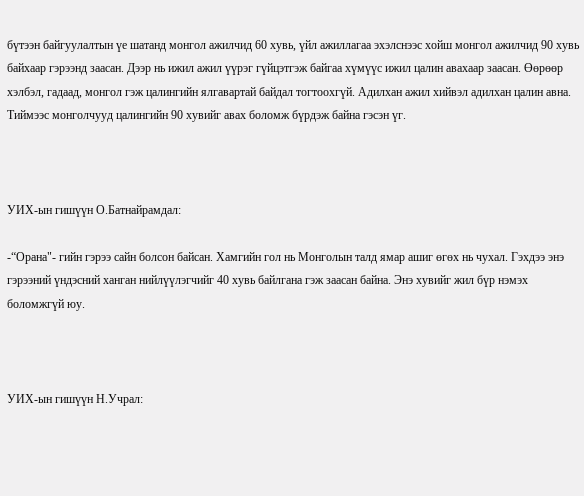бүтээн байгуулалтын үе шатанд монгол ажилчид 60 хувь, үйл ажиллагаа эхэлснээс хойш монгол ажилчид 90 хувь байхаар гэрээнд заасан. Дээр нь ижил ажил үүрэг гүйцэтгэж байгаа хүмүүс ижил цалин авахаар заасан. Өөрөөр хэлбэл, гадаад, монгол гэж цалингийн ялгавартай байдал тогтоохгүй. Адилхан ажил хийвэл адилхан цалин авна. Тиймээс монголчууд цалингийн 90 хувийг авах боломж бүрдэж байна гэсэн үг.



УИХ-ын гишүүн О.Батнайрамдал:

-“Орана"- гийн гэрээ сайн болсон байсан. Хамгийн гол нь Монголын талд ямар ашиг өгөх нь чухал. Гэхдээ энэ гэрээний үндэсний ханган нийлүүлэгчийг 40 хувь байлгана гэж заасан байна. Энэ хувийг жил бүр нэмэх боломжгүй юу.



УИХ-ын гишүүн Н.Учрал: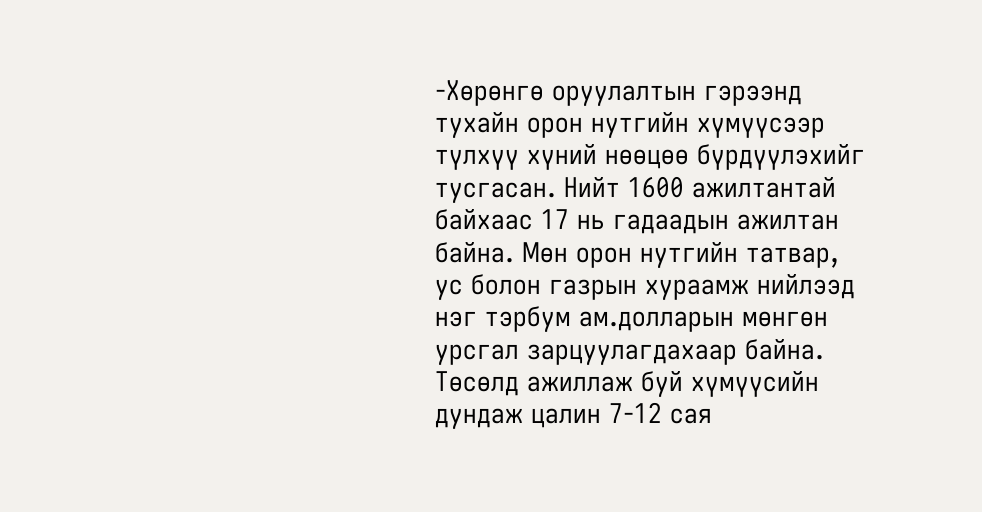-Хөрөнгө оруулалтын гэрээнд тухайн орон нутгийн хүмүүсээр түлхүү хүний нөөцөө бүрдүүлэхийг тусгасан. Нийт 1600 ажилтантай байхаас 17 нь гадаадын ажилтан байна. Мөн орон нутгийн татвар, ус болон газрын хураамж нийлээд  нэг тэрбум ам.долларын мөнгөн урсгал зарцуулагдахаар байна. Төсөлд ажиллаж буй хүмүүсийн дундаж цалин 7-12 сая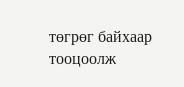төгрөг байхаар тооцоолж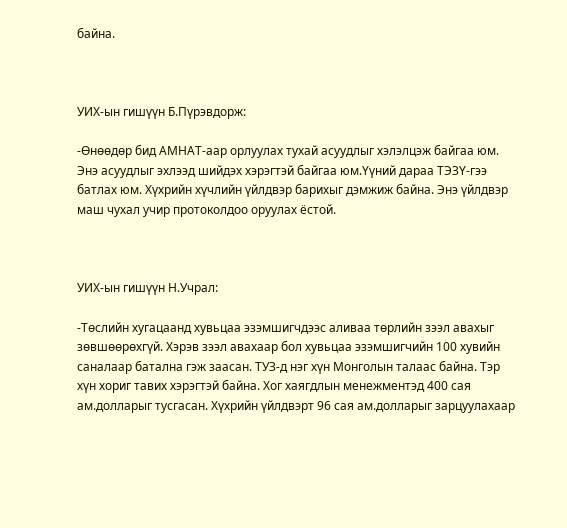байна.



УИХ-ын гишүүн Б.Пүрэвдорж:

-Өнөөдөр бид АМНАТ-аар орлуулах тухай асуудлыг хэлэлцэж байгаа юм. Энэ асуудлыг эхлээд шийдэх хэрэгтэй байгаа юм.Үүний дараа ТЭЗҮ-гээ батлах юм. Хүхрийн хүчлийн үйлдвэр барихыг дэмжиж байна. Энэ үйлдвэр маш чухал учир протоколдоо оруулах ёстой.



УИХ-ын гишүүн Н.Учрал:

-Төслийн хугацаанд хувьцаа эзэмшигчдээс аливаа төрлийн зээл авахыг зөвшөөрөхгүй. Хэрэв зээл авахаар бол хувьцаа эзэмшигчийн 100 хувийн саналаар батална гэж заасан. ТУЗ-д нэг хүн Монголын талаас байна. Тэр хүн хориг тавих хэрэгтэй байна. Хог хаягдлын менежментэд 400 сая ам.долларыг тусгасан. Хүхрийн үйлдвэрт 96 сая ам.долларыг зарцуулахаар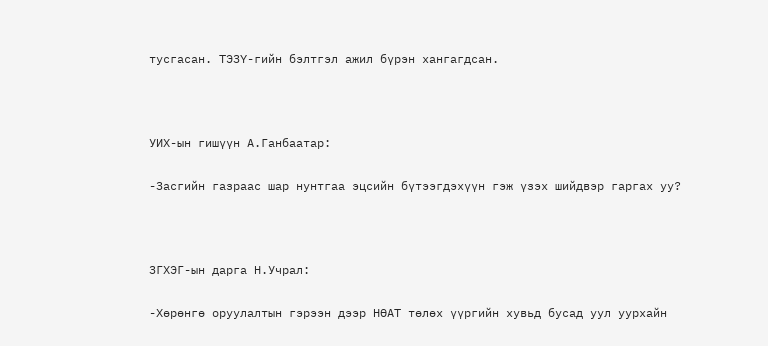тусгасан. ТЭЗҮ-гийн бэлтгэл ажил бүрэн хангагдсан.



УИХ-ын гишүүн А.Ганбаатар:

-Засгийн газраас шар нунтгаа эцсийн бүтээгдэхүүн гэж үзэх шийдвэр гаргах уу?



ЗГХЭГ-ын дарга Н.Учрал:

-Хөрөнгө оруулалтын гэрээн дээр НӨАТ төлөх үүргийн хувьд бусад уул уурхайн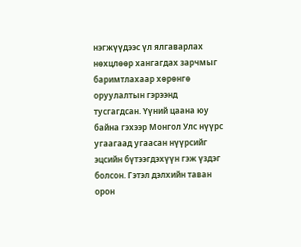нэгжүүдээс үл ялгаварлах нөхцлөөр хангагдах зарчмыг баримтлахаар хөрөнгө оруулалтын гэрээнд тусгагдсан. Үүний цаана юу байна гэхээр Монгол Улс нүүрс угаагаад угаасан нүүрсийг эцсийн бүтээгдэхүүн гэж үздэг болсон. Гэтэл дэлхийн таван орон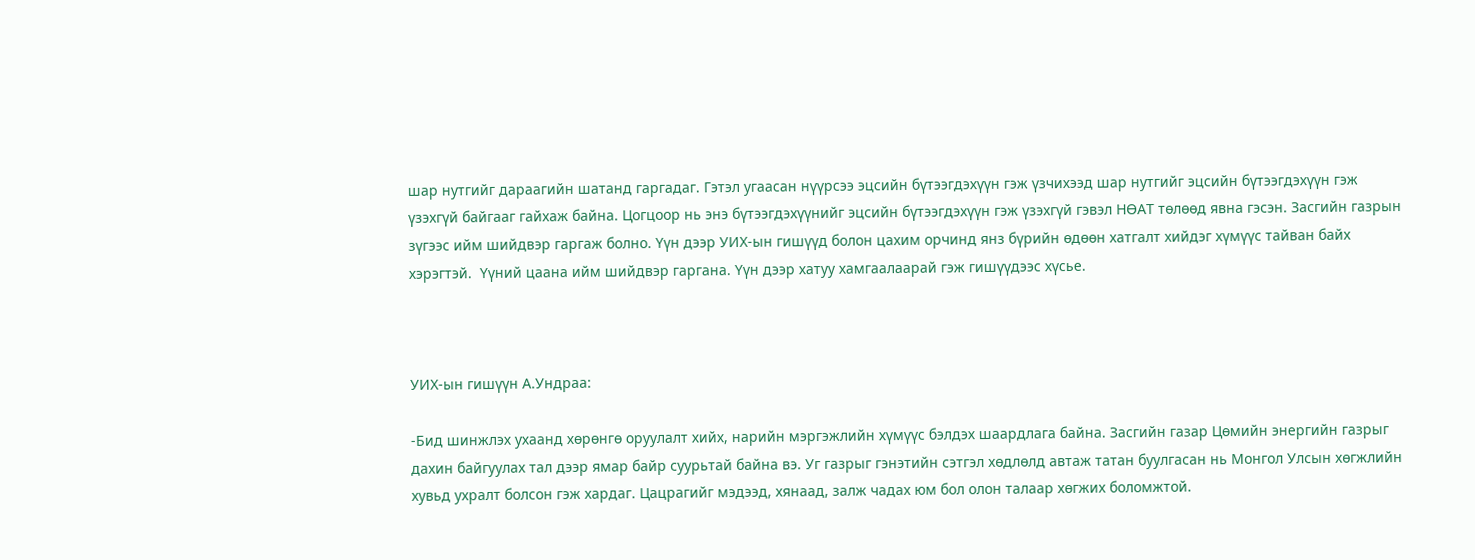шар нутгийг дараагийн шатанд гаргадаг. Гэтэл угаасан нүүрсээ эцсийн бүтээгдэхүүн гэж үзчихээд шар нутгийг эцсийн бүтээгдэхүүн гэж үзэхгүй байгааг гайхаж байна. Цогцоор нь энэ бүтээгдэхүүнийг эцсийн бүтээгдэхүүн гэж үзэхгүй гэвэл НӨАТ төлөөд явна гэсэн. Засгийн газрын зүгээс ийм шийдвэр гаргаж болно. Үүн дээр УИХ-ын гишүүд болон цахим орчинд янз бүрийн өдөөн хатгалт хийдэг хүмүүс тайван байх хэрэгтэй.  Үүний цаана ийм шийдвэр гаргана. Үүн дээр хатуу хамгаалаарай гэж гишүүдээс хүсье.



УИХ-ын гишүүн А.Ундраа:

-Бид шинжлэх ухаанд хөрөнгө оруулалт хийх, нарийн мэргэжлийн хүмүүс бэлдэх шаардлага байна. Засгийн газар Цөмийн энергийн газрыг дахин байгуулах тал дээр ямар байр суурьтай байна вэ. Уг газрыг гэнэтийн сэтгэл хөдлөлд автаж татан буулгасан нь Монгол Улсын хөгжлийн хувьд ухралт болсон гэж хардаг. Цацрагийг мэдээд, хянаад, залж чадах юм бол олон талаар хөгжих боломжтой.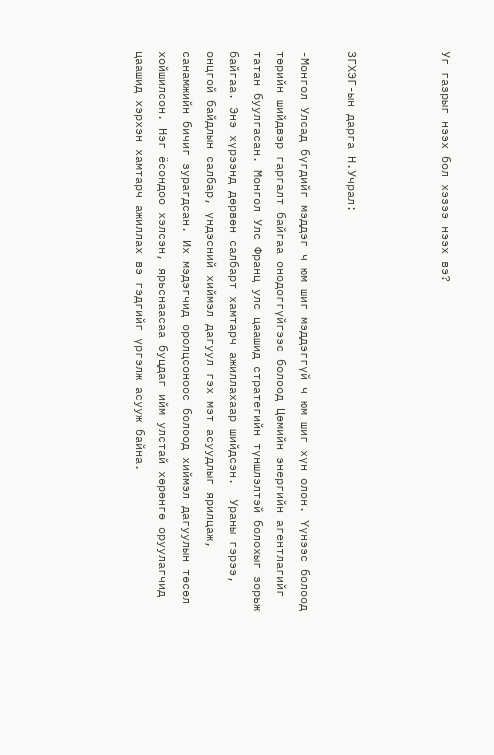Уг газрыг нээх бол хэзээ нээх вэ?



ЗГХЭГ-ын дарга Н.Учрал:

-Монгол Улсад бүгдийг мэддэг ч юм шиг мэддэггүй ч юм шиг хүн олон. Үүнээс болоод төрийн шийдвэр гаргалт байгаа онодоггүйгээс болоод Цөмийн энергийн агентлагийг татан буулгасан. Монгол Улс Франц улс цаашид стратегийн түншлэлтэй болохыг зорьж байгаа. Энэ хүрээнд дөрвөн салбарт хамтарч ажиллахаар шийдсэн.  Ураны гэрээ, онцгой байдлын салбар, үндэсний хиймэл дагуул гэх мэт асуудлыг ярилцаж, санамжийн бичиг зурагдсан. Их мэдэгчид оролцсоноос болоод хиймэл дагуулын төсөл хойшилсон. Нэг ёсондоо хэлсэн, ярьснаасаа буцдаг ийм улстай хөрөнгө оруулагчид цаашид хэрхэн хамтарч ажиллах вэ гэдгийг үргэлж асууж байна.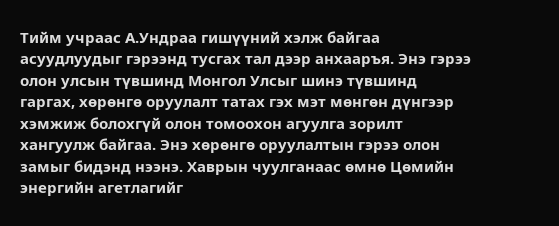Тийм учраас А.Ундраа гишүүний хэлж байгаа асуудлуудыг гэрээнд тусгах тал дээр анхааръя. Энэ гэрээ олон улсын түвшинд Монгол Улсыг шинэ түвшинд гаргах, хөрөнгө оруулалт татах гэх мэт мөнгөн дүнгээр хэмжиж болохгүй олон томоохон агуулга зорилт хангуулж байгаа. Энэ хөрөнгө оруулалтын гэрээ олон замыг бидэнд нээнэ. Хаврын чуулганаас өмнө Цөмийн энергийн агетлагийг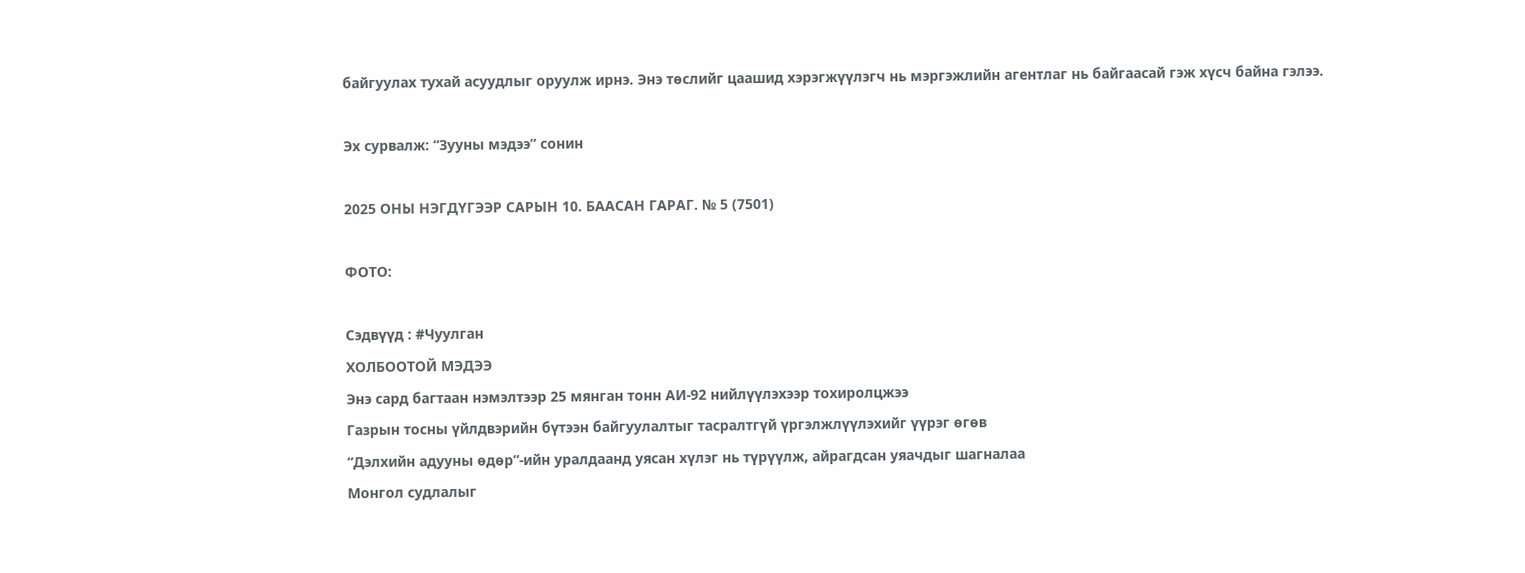байгуулах тухай асуудлыг оруулж ирнэ. Энэ төслийг цаашид хэрэгжүүлэгч нь мэргэжлийн агентлаг нь байгаасай гэж хүсч байна гэлээ.

Эх сурвалж: “Зууны мэдээ” сонин

2025 ОНЫ НЭГДҮГЭЭР САРЫН 10. БААСАН ГАРАГ. № 5 (7501)

ФОТО:

Сэдвүүд : #Чуулган
ХОЛБООТОЙ МЭДЭЭ
Энэ сард багтаан нэмэлтээр 25 мянган тонн АИ-92 нийлүүлэхээр тохиролцжээ
Газрын тосны үйлдвэрийн бүтээн байгуулалтыг тасралтгүй үргэлжлүүлэхийг үүрэг өгөв
“Дэлхийн адууны өдөр”-ийн уралдаанд уясан хүлэг нь түрүүлж, айрагдсан уяачдыг шагналаа
Монгол судлалыг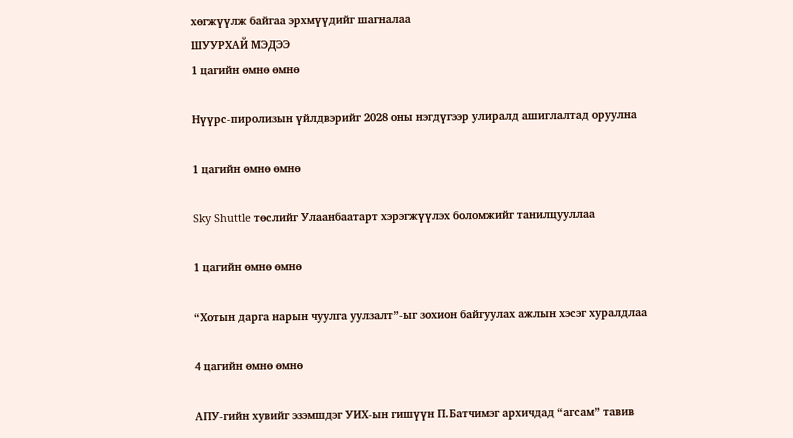хөгжүүлж байгаа эрхмүүдийг шагналаа
ШУУРХАЙ МЭДЭЭ
1 цагийн өмнө өмнө

Нүүрс-пиролизын үйлдвэрийг 2028 оны нэгдүгээр улиралд ашиглалтад оруулна

1 цагийн өмнө өмнө

Sky Shuttle төслийг Улаанбаатарт хэрэгжүүлэх боломжийг танилцууллаа

1 цагийн өмнө өмнө

“Хотын дарга нарын чуулга уулзалт”-ыг зохион байгуулах ажлын хэсэг хуралдлаа

4 цагийн өмнө өмнө

АПУ-гийн хувийг эзэмшдэг УИХ-ын гишүүн П.Батчимэг архичдад “агсам” тавив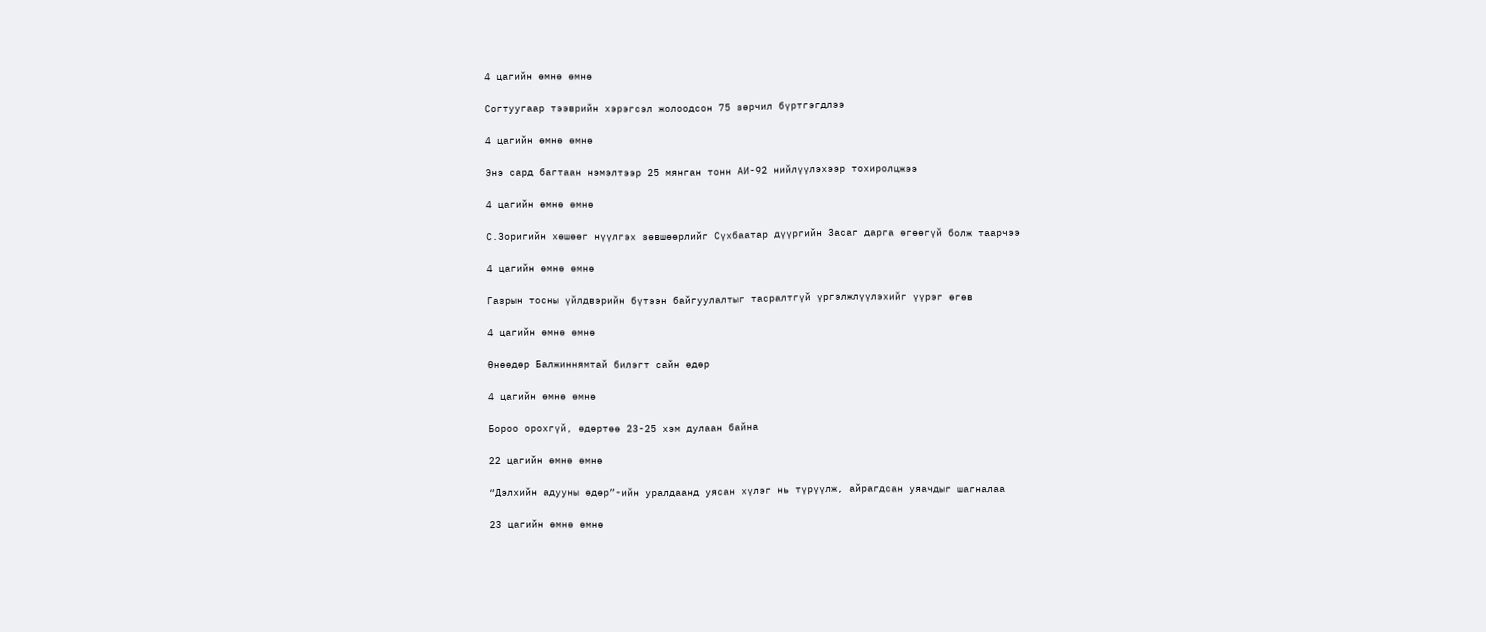4 цагийн өмнө өмнө

Согтуугаар тээврийн хэрэгсэл жолоодсон 75 зөрчил бүртгэгдлээ

4 цагийн өмнө өмнө

Энэ сард багтаан нэмэлтээр 25 мянган тонн АИ-92 нийлүүлэхээр тохиролцжээ

4 цагийн өмнө өмнө

С.Зоригийн хөшөөг нүүлгэх зөвшөөрлийг Сүхбаатар дүүргийн Засаг дарга өгөөгүй болж таарчээ

4 цагийн өмнө өмнө

Газрын тосны үйлдвэрийн бүтээн байгуулалтыг тасралтгүй үргэлжлүүлэхийг үүрэг өгөв

4 цагийн өмнө өмнө

Өнөөдөр Балжиннямтай билэгт сайн өдөр

4 цагийн өмнө өмнө

Бороо орохгүй, өдөртөө 23-25 хэм дулаан байна

22 цагийн өмнө өмнө

“Дэлхийн адууны өдөр”-ийн уралдаанд уясан хүлэг нь түрүүлж, айрагдсан уяачдыг шагналаа

23 цагийн өмнө өмнө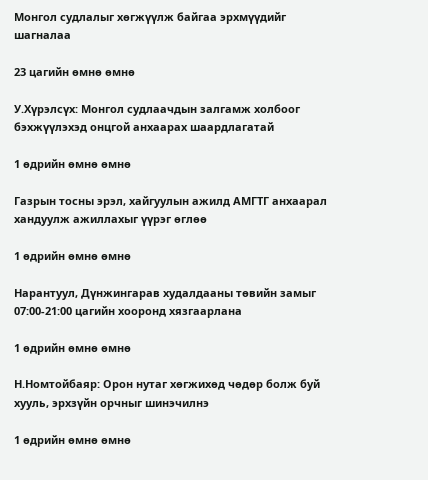Монгол судлалыг хөгжүүлж байгаа эрхмүүдийг шагналаа

23 цагийн өмнө өмнө

У.Хүрэлсүх: Монгол судлаачдын залгамж холбоог бэхжүүлэхэд онцгой анхаарах шаардлагатай

1 өдрийн өмнө өмнө

Газрын тосны эрэл, хайгуулын ажилд АМГТГ анхаарал хандуулж ажиллахыг үүрэг өглөө

1 өдрийн өмнө өмнө

Нарантуул, Дүнжингарав худалдааны төвийн замыг 07:00-21:00 цагийн хооронд хязгаарлана

1 өдрийн өмнө өмнө

Н.Номтойбаяр: Орон нутаг хөгжихөд чөдөр болж буй хууль, эрхзүйн орчныг шинэчилнэ

1 өдрийн өмнө өмнө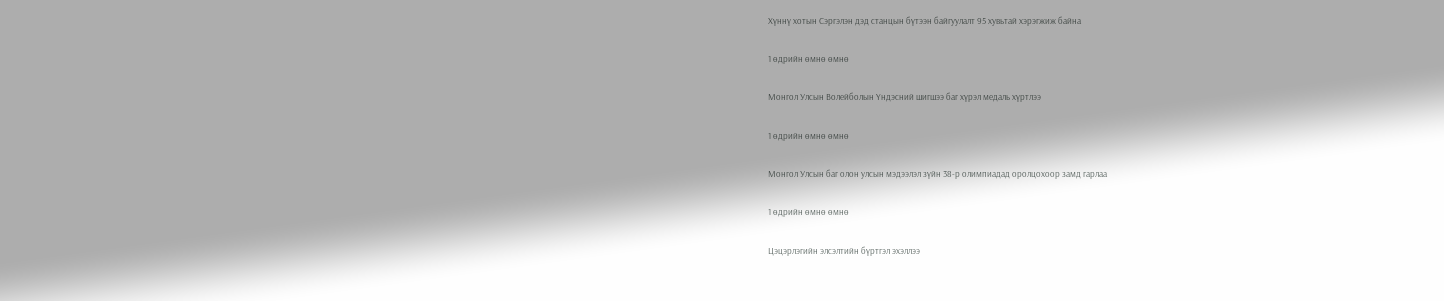Хүннү хотын Сэргэлэн дэд станцын бүтээн байгуулалт 95 хувьтай хэрэгжиж байна

1 өдрийн өмнө өмнө

Монгол Улсын Волейболын Үндэсний шигшээ баг хүрэл медаль хүртлээ

1 өдрийн өмнө өмнө

Монгол Улсын баг олон улсын мэдээлэл зүйн 38-р олимпиадад оролцохоор замд гарлаа

1 өдрийн өмнө өмнө

Цэцэрлэгийн элсэлтийн бүртгэл эхэллээ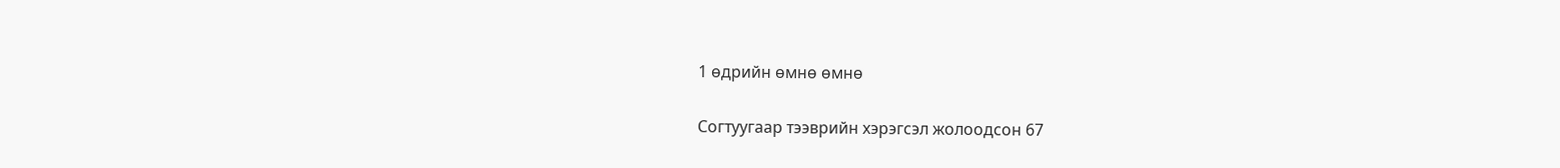1 өдрийн өмнө өмнө

Согтуугаар тээврийн хэрэгсэл жолоодсон 67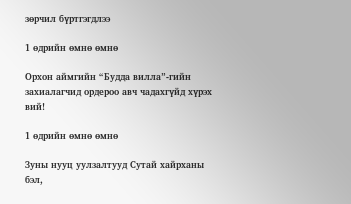зөрчил бүртгэгдлээ

1 өдрийн өмнө өмнө

Орхон аймгийн “Будда вилла”-гийн захиалагчид ордероо авч чадахгүйд хүрэх вий!

1 өдрийн өмнө өмнө

Зуны нууц уулзалтууд Сутай хайрханы бэл,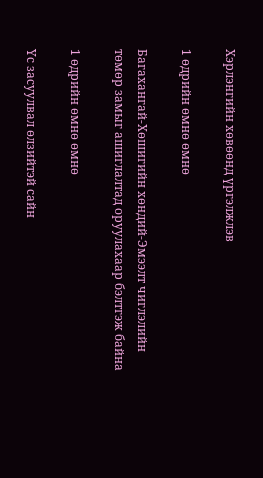Хэрлэнгийн хөвөөнд үргэлжлэв

1 өдрийн өмнө өмнө

Багахангай-Хөшигийн хөндий-Эмээлт чиглэлийн төмөр замыг ашиглалтад оруулахаар бэлтгэж байна

1 өдрийн өмнө өмнө

Үс засуулвал өлзийтэй сайн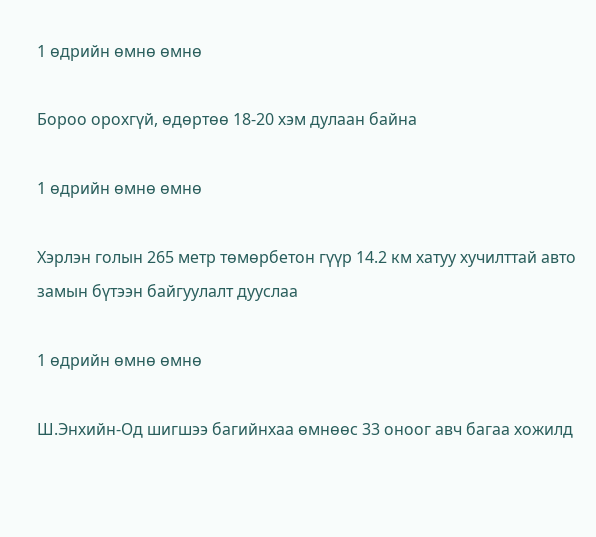1 өдрийн өмнө өмнө

Бороо орохгүй, өдөртөө 18-20 хэм дулаан байна

1 өдрийн өмнө өмнө

Хэрлэн голын 265 метр төмөрбетон гүүр 14.2 км хатуу хучилттай авто замын бүтээн байгуулалт дууслаа

1 өдрийн өмнө өмнө

Ш.Энхийн-Од шигшээ багийнхаа өмнөөс 33 оноог авч багаа хожилд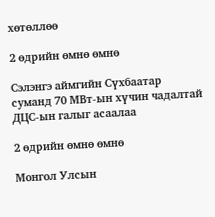хөтөллөө

2 өдрийн өмнө өмнө

Сэлэнгэ аймгийн Сүхбаатар суманд 70 МВт-ын хүчин чадалтай ДЦС-ын галыг асаалаа

2 өдрийн өмнө өмнө

Монгол Улсын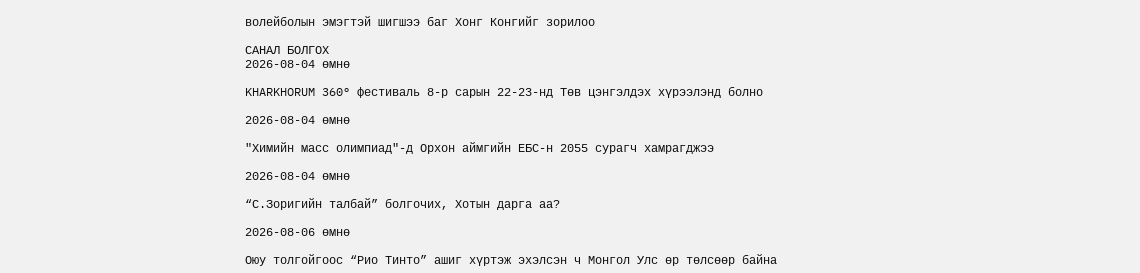волейболын эмэгтэй шигшээ баг Хонг Конгийг зорилоо

САНАЛ БОЛГОХ
2026-08-04 өмнө

KHARKHORUM 360° фестиваль 8-р сарын 22-23-нд Төв цэнгэлдэх хүрээлэнд болно

2026-08-04 өмнө

"Химийн масс олимпиад"-д Орхон аймгийн ЕБС-н 2055 сурагч хамрагджээ

2026-08-04 өмнө

“С.Зоригийн талбай” болгочих, Хотын дарга аа?

2026-08-06 өмнө

Оюу толгойгоос “Рио Тинто” ашиг хүртэж эхэлсэн ч Монгол Улс өр төлсөөр байна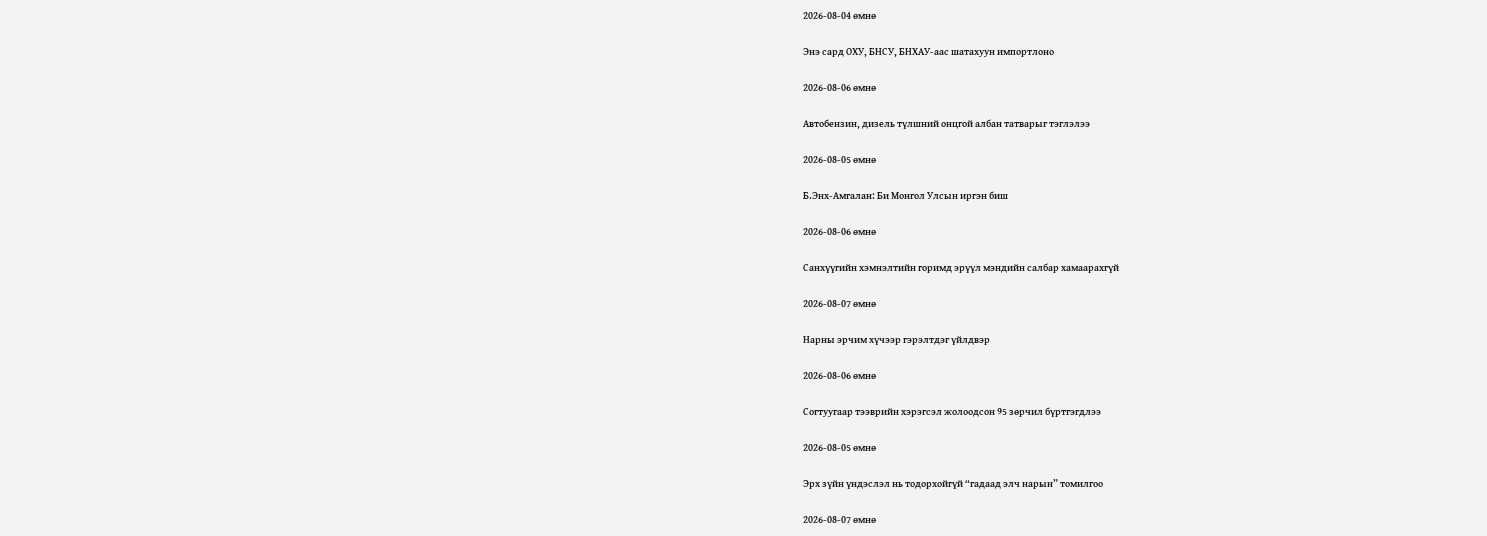2026-08-04 өмнө

Энэ сард ОХУ, БНСУ, БНХАУ-аас шатахуун импортлоно

2026-08-06 өмнө

Автобензин, дизель түлшний онцгой албан татварыг тэглэлээ

2026-08-05 өмнө

Б.Энх-Амгалан: Би Монгол Улсын иргэн биш

2026-08-06 өмнө

Санхүүгийн хэмнэлтийн горимд эрүүл мэндийн салбар хамаарахгүй

2026-08-07 өмнө

Нарны эрчим хүчээр гэрэлтдэг үйлдвэр

2026-08-06 өмнө

Согтуугаар тээврийн хэрэгсэл жолоодсон 95 зөрчил бүртгэгдлээ

2026-08-05 өмнө

Эрх зүйн үндэслэл нь тодорхойгүй “гадаад элч нарын” томилгоо

2026-08-07 өмнө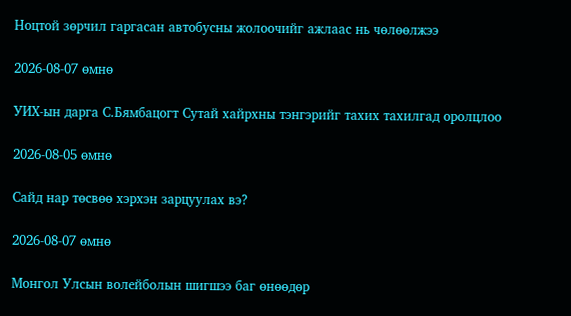Ноцтой зөрчил гаргасан автобусны жолоочийг ажлаас нь чөлөөлжээ

2026-08-07 өмнө

УИХ-ын дарга С.Бямбацогт Сутай хайрхны тэнгэрийг тахих тахилгад оролцлоо

2026-08-05 өмнө

Сайд нар төсвөө хэрхэн зарцуулах вэ?

2026-08-07 өмнө

Монгол Улсын волейболын шигшээ баг өнөөдөр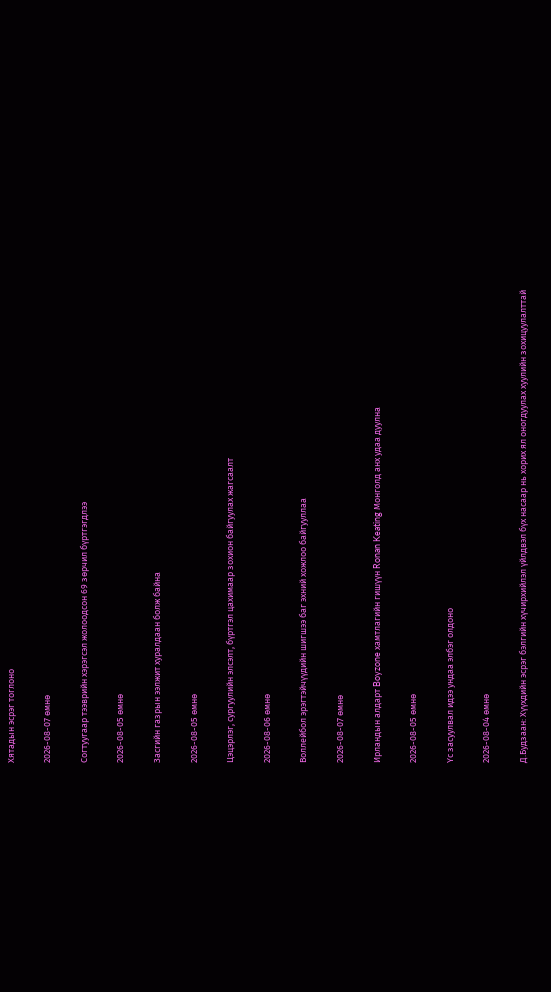Хятадын эсрэг тоглоно

2026-08-07 өмнө

Согтуугаар тээврийн хэрэгсэл жолоодсон 69 зөрчил бүртгэгдлээ

2026-08-05 өмнө

Засгийн газрын ээлжит хуралдаан болж байна

2026-08-05 өмнө

Цэцэрлэг, сургуулийн элсэлт, бүртгэл цахимаар зохион байгуулах жагсаалт

2026-08-06 өмнө

Воллейбол эрэгтэйчүүдийн шигшээ баг эхний хожлоо байгууллаа

2026-08-07 өмнө

Ирландын алдарт Boyzone хамтлагийн гишүүн Ronan Keating Монголд анх удаа дуулна

2026-08-05 өмнө

Үс засуулвал идээ ундаа элбэг олдоно

2026-08-04 өмнө

Д.Будзаан: Хүүхдийн эсрэг бэлгийн хүчирхийлэл үйлдвэл бүх насаар нь хорих ял оногдуулах хуулийн зохицуулалттай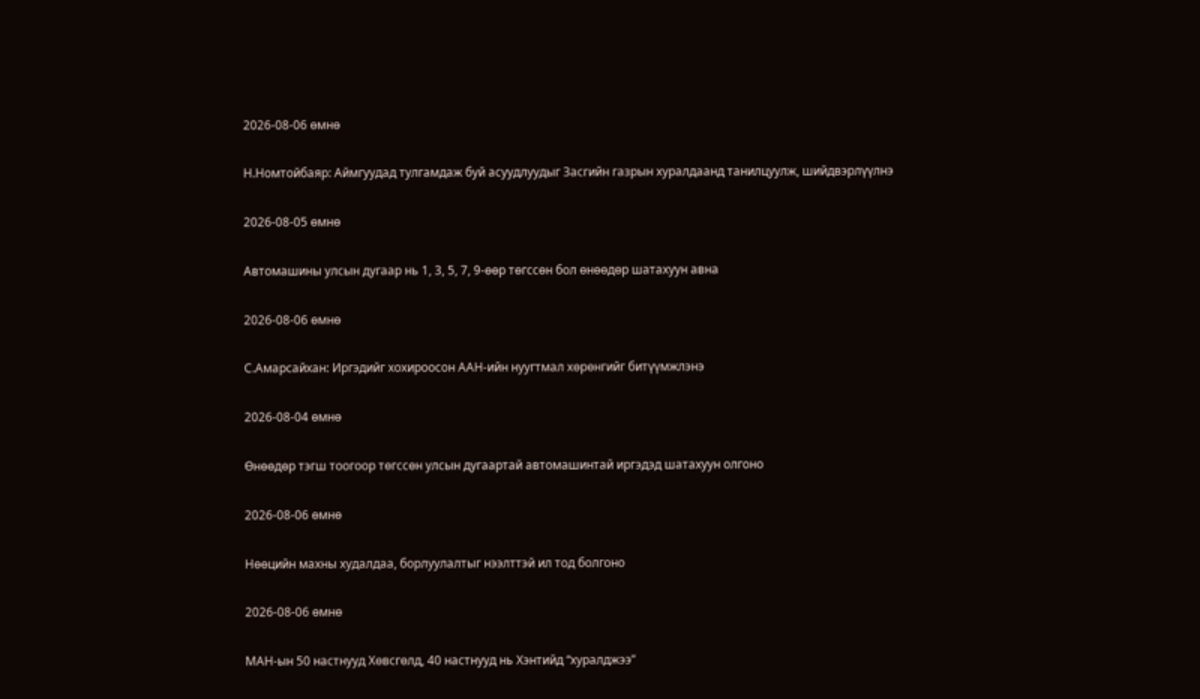2026-08-06 өмнө

Н.Номтойбаяр: Аймгуудад тулгамдаж буй асуудлуудыг Засгийн газрын хуралдаанд танилцуулж, шийдвэрлүүлнэ

2026-08-05 өмнө

Автомашины улсын дугаар нь 1, 3, 5, 7, 9-өөр төгссөн бол өнөөдөр шатахуун авна

2026-08-06 өмнө

С.Амарсайхан: Иргэдийг хохироосон ААН-ийн нуугтмал хөрөнгийг битүүмжлэнэ

2026-08-04 өмнө

Өнөөдөр тэгш тоогоор төгссөн улсын дугаартай автомашинтай иргэдэд шатахуун олгоно

2026-08-06 өмнө

Нөөцийн махны худалдаа, борлуулалтыг нээлттэй ил тод болгоно

2026-08-06 өмнө

МАН-ын 50 настнууд Хөвсгөлд, 40 настнууд нь Хэнтийд “хуралджээ”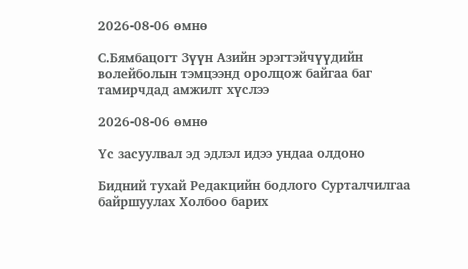2026-08-06 өмнө

С.Бямбацогт Зүүн Азийн эрэгтэйчүүдийн волейболын тэмцээнд оролцож байгаа баг тамирчдад амжилт хүслээ

2026-08-06 өмнө

Үс засуулвал эд эдлэл идээ ундаа олдоно

Бидний тухай Редакцийн бодлого Сурталчилгаа байршуулах Холбоо барих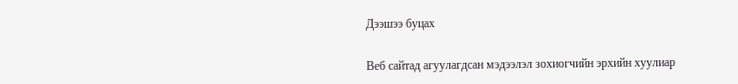Дээшээ буцах


Веб сайтад агуулагдсан мэдээлэл зохиогчийн эрхийн хуулиар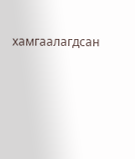хамгаалагдсан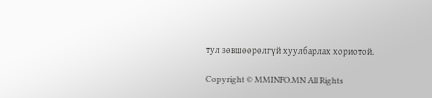тул зөвшөөрөлгүй хуулбарлах хориотой.

Copyright © MMINFO.MN All Rights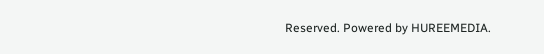Reserved. Powered by HUREEMEDIA.